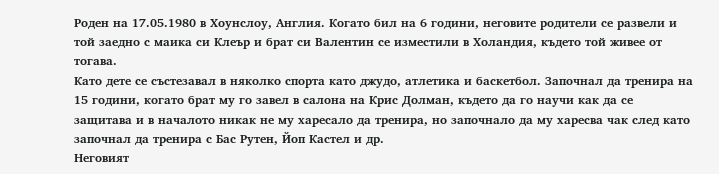Роден на 17.05.1980 в Хоунслоу, Англия. Когато бил на 6 години, неговите родители се развели и той заедно с маика си Клеър и брат си Валентин се изместили в Холандия, където той живее от тогава.
Като дете се състезавал в няколко спорта като джудо, атлетика и баскетбол. Започнал да тренира на 15 години, когато брат му го завел в салона на Крис Долман, където да го научи как да се защитава и в началото никак не му харесало да тренира, но започнало да му харесва чак след като започнал да тренира с Бас Рутен, Йоп Кастел и др.
Неговият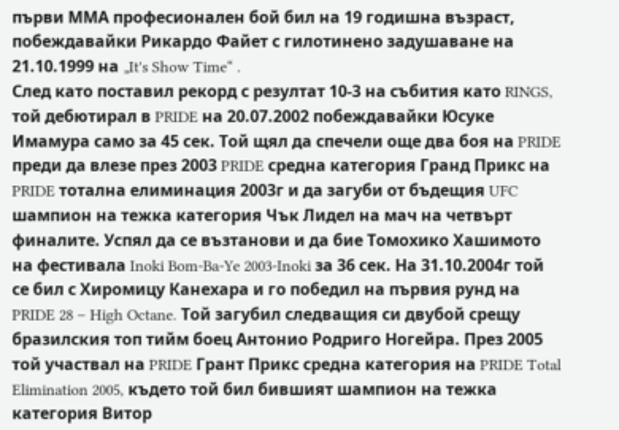първи ММА професионален бой бил на 19 годишна възраст, побеждавайки Рикардо Файет с гилотинено задушаване на 21.10.1999 на „It's Show Time“ .
След като поставил рекорд с резултат 10-3 на събития като RINGS, той дебютирал в PRIDE на 20.07.2002 побеждавайки Юсуке Имамура само за 45 сек. Той щял да спечели още два боя на PRIDE преди да влезе през 2003 PRIDE средна категория Гранд Прикс на PRIDE тотална елиминация 2003г и да загуби от бъдещия UFC шампион на тежка категория Чък Лидел на мач на четвърт финалите. Успял да се възтанови и да бие Томохико Хашимото на фестивала Inoki Bom-Ba-Ye 2003-Inoki за 36 сек. На 31.10.2004г той се бил с Хиромицу Канехара и го победил на първия рунд на PRIDE 28 – High Octane. Той загубил следващия си двубой срещу бразилския топ тийм боец Антонио Родриго Ногейра. През 2005 той участвал на PRIDE Грант Прикс средна категория на PRIDE Total Elimination 2005, където той бил бившият шампион на тежка категория Витор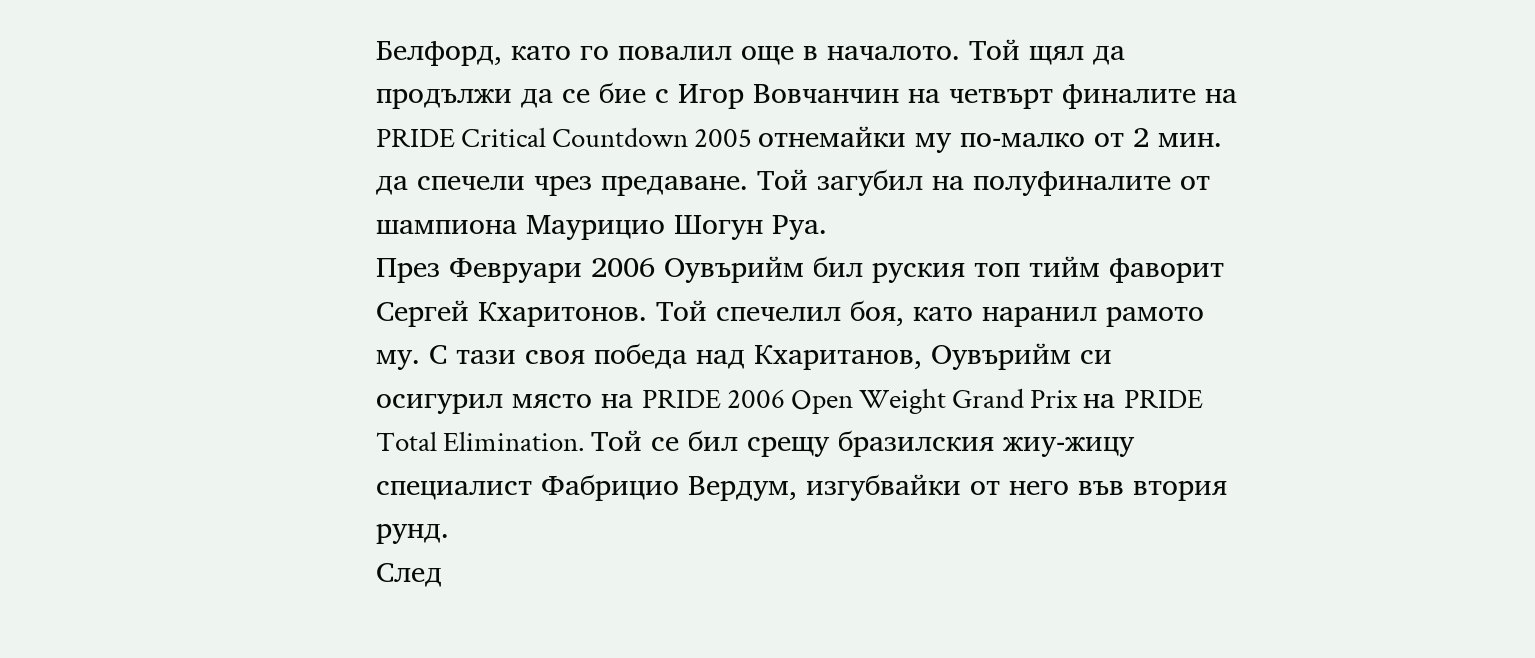Белфорд, като го повалил още в началото. Той щял да продължи да се бие с Игор Вовчанчин на четвърт финалите на PRIDE Critical Countdown 2005 отнемайки му по-малко от 2 мин. да спечели чрез предаване. Той загубил на полуфиналите от шампиона Маурицио Шогун Руа.
През Февруари 2006 Оувърийм бил руския топ тийм фаворит Сергей Кхаритонов. Той спечелил боя, като наранил рамото му. С тази своя победа над Кхаританов, Оувърийм си осигурил място на PRIDE 2006 Open Weight Grand Prix на PRIDE Total Elimination. Той се бил срещу бразилския жиу-жицу специалист Фабрицио Вердум, изгубвайки от него във втория рунд.
След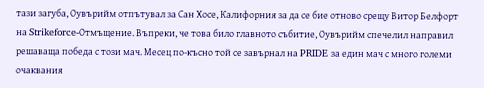тази загуба, Оувърийм отпътувал за Сан Хосе, Калифорния за да се бие отново срещу Витор Белфорт на Strikeforce-Отмъщение. Въпреки, че това било главното събитие, Оувърийм спечелил направил решаваща победа с този мач. Месец по-късно той се завърнал на PRIDE за един мач с много големи очаквания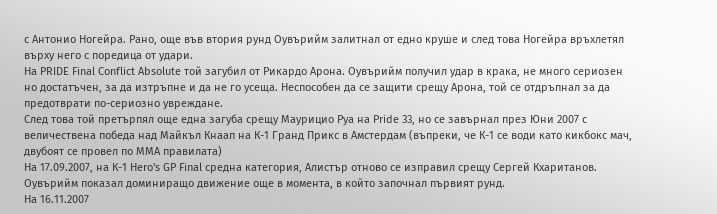с Антонио Ногейра. Рано, още във втория рунд Оувърийм залитнал от едно круше и след това Ногейра връхлетял върху него с поредица от удари.
На PRIDE Final Conflict Absolute той загубил от Рикардо Арона. Оувърийм получил удар в крака, не много сериозен но достатъчен, за да изтръпне и да не го усеща. Неспособен да се защити срещу Арона, той се отдръпнал за да предотврати по-сериозно увреждане.
След това той претърпял още една загуба срещу Маурицио Руа на Pride 33, но се завърнал през Юни 2007 с величествена победа над Майкъл Кнаап на К-1 Гранд Прикс в Амстердам (въпреки, че К-1 се води като кикбокс мач, двубоят се провел по ММА правилата)
На 17.09.2007, на К-1 Hero's GP Final средна категория, Алистър отново се изправил срещу Сергей Кхаританов. Оувърийм показал доминиращо движение още в момента, в който започнал първият рунд.
На 16.11.2007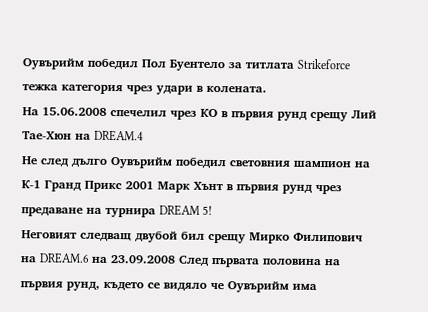Оувърийм победил Пол Буентело за титлата Strikeforce тежка категория чрез удари в колената.
На 15.06.2008 спечелил чрез КО в първия рунд срещу Лий Тае-Хюн на DREAM.4
Не след дълго Оувърийм победил световния шампион на К-1 Гранд Прикс 2001 Марк Хънт в първия рунд чрез предаване на турнира DREAM 5!
Неговият следващ двубой бил срещу Мирко Филипович на DREAM.6 на 23.09.2008 След първата половина на първия рунд, където се видяло че Оувърийм има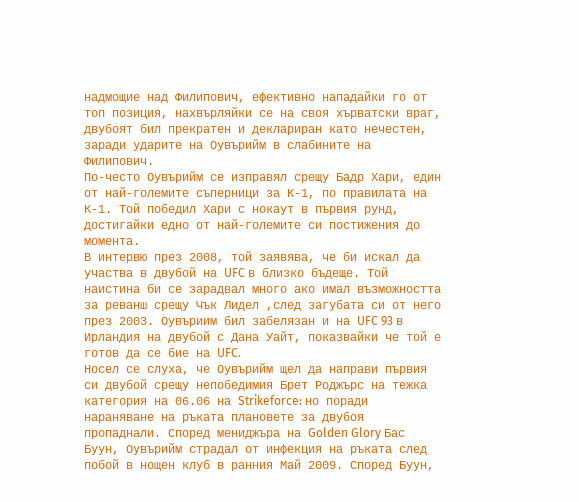надмощие над Филипович, ефективно нападайки го от топ позиция, нахвърляйки се на своя хърватски враг, двубоят бил прекратен и деклариран като нечестен, заради ударите на Оувърийм в слабините на Филипович.
По-често Оувърийм се изправял срещу Бадр Хари, един от най-големите съперници за К-1, по правилата на К-1. Той победил Хари с нокаут в първия рунд, достигайки едно от най-големите си постижения до момента.
В интервю през 2008, той заявява, че би искал да участва в двубой на UFC в близко бъдеще. Той наистина би се зарадвал много ако имал възможността за реванш срещу Чък Лидел ,след загубата си от него през 2003. Оувъриим бил забелязан и на UFC 93 в Ирландия на двубой с Дана Уайт, показвайки че той е готов да се бие на UFC.
Носел се слуха, че Оувърийм щел да направи първия си двубой срещу непобедимия Брет Роджърс на тежка категория на 06.06 на Strikeforce: но поради нараняване на ръката плановете за двубоя пропаднали. Според мениджъра на Golden Glory Бас Буун, Оувърийм страдал от инфекция на ръката след побой в нощен клуб в ранния Май 2009. Според Буун,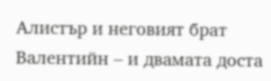Алистър и неговият брат Валентийн – и двамата доста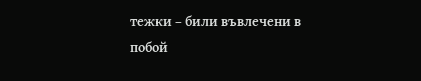тежки – били въвлечени в побой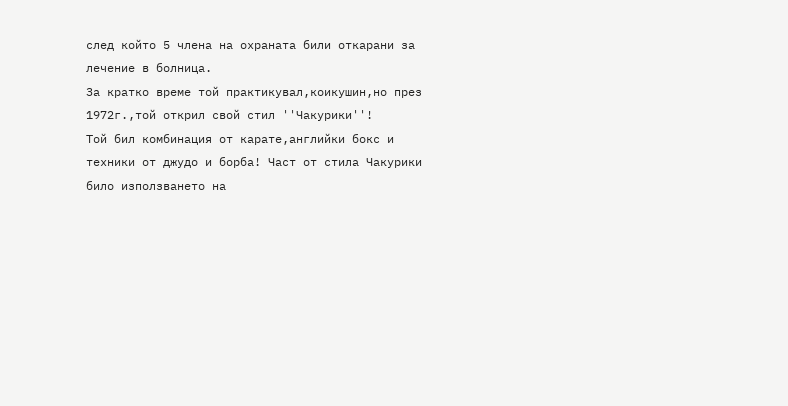след който 5 члена на охраната били откарани за лечение в болница.
За кратко време той практикувал,коикушин,но през 1972г.,той открил свой стил ''Чакурики''!
Той бил комбинация от карате,английки бокс и техники от джудо и борба! Част от стила Чакурики било използването на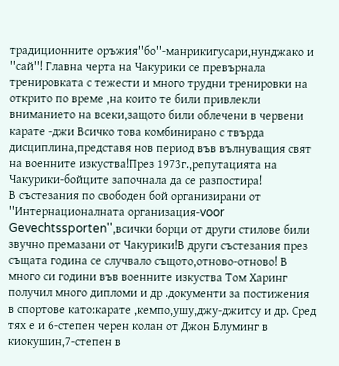традиционните оръжия''бо''-манрикигусари,нунджако и ''сай''! Главна черта на Чакурики се превърнала тренировката с тежести и много трудни тренировки на открито по време ,на които те били привлекли вниманието на всеки,защото били облечени в червени карате -джи Всичко това комбинирано с твърда дисциплина,представя нов период във вълнуващия свят на военните изкуства!През 1973г.,репутацията на Чакурики-бойците започнала да се разпостира!
В състезания по свободен бой организирани от ''Интернационалната организация-voor Gevechtssporten'',всички борци от други стилове били звучно премазани от Чакурики!В други състезания през същата година се случвало същото,отново-отново! В много си години във военните изкуства Том Харинг получил много дипломи и др .документи за постижения в спортове като:карате ,кемпо,ушу,джу-джитсу и др. Сред тях е и 6-степен черен колан от Джон Блуминг в киокушин,7-степен в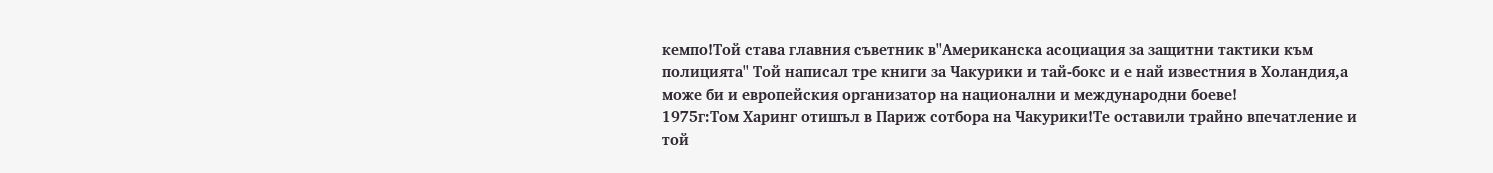кемпо!Той става главния съветник в''Американска асоциация за защитни тактики към полицията'' Той написал тре книги за Чакурики и тай-бокс и е най известния в Холандия,а може би и европейския организатор на национални и международни боеве!
1975г:Том Харинг отишъл в Париж сотбора на Чакурики!Те оставили трайно впечатление и той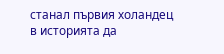станал първия холандец в историята да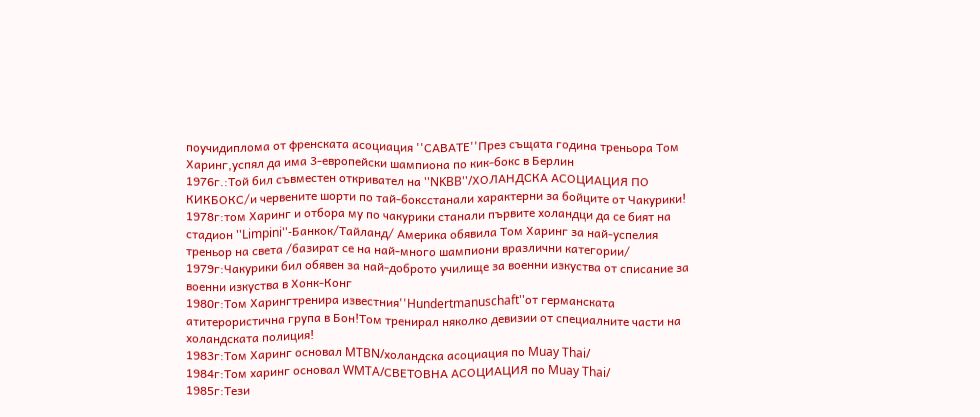поучидиплома от френската асоциация ''САВАТЕ''През същата година треньора Том Харинг,успял да има 3-европейски шампиона по кик-бокс в Берлин
1976г.:Той бил съвместен откривател на ''NKBB''/ХОЛАНДСКА АСОЦИАЦИЯ ПО КИКБОКС/и червените шорти по тай-боксстанали характерни за бойците от Чакурики!
1978г:том Харинг и отбора му по чакурики станали първите холандци да се бият на стадион ''Limpini''-Банкок/Тайланд/ Америка обявила Том Харинг за най-успелия треньор на света /базират се на най-много шампиони вразлични категории/
1979г:Чакурики бил обявен за най-доброто училище за военни изкуства от списание за военни изкуства в Хонк-Конг
1980г:Том Харингтренира известния''Hundertmanuschaft''от германската атитерористична група в Бон!Том тренирал няколко девизии от специалните части на холандската полиция!
1983г:Том Харинг основал MTBN/холандска асоциация по Muay Thai/
1984г:Том харинг основал WMTA/СВЕТОВНА АСОЦИАЦИЯ по Muay Thai/
1985г:Тези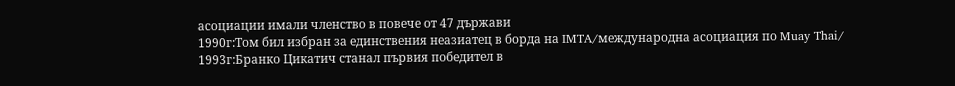асоциации имали членство в повече от 47 държави
1990г:Том бил избран за единствения неазиатец в борда на IMTA/международна асоциация по Muay Thai/
1993г:Бранко Цикатич станал първия победител в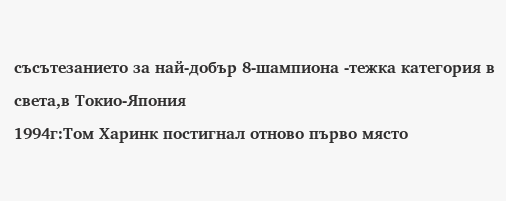съсътезанието за най-добър 8-шампиона -тежка категория в света,в Токио-Япония
1994г:Том Харинк постигнал отново първо място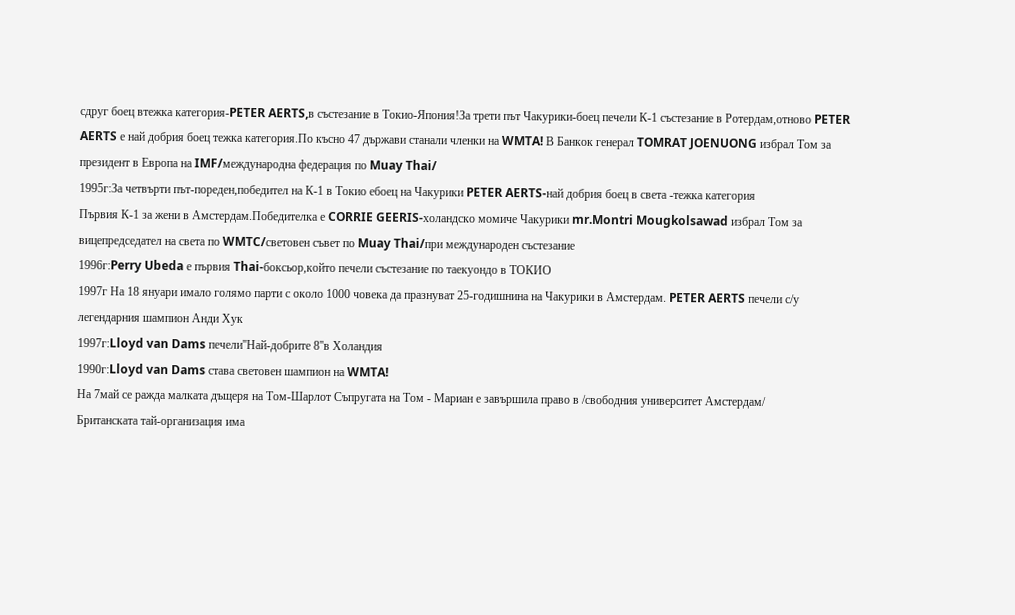сдруг боец втежка категория-PETER AERTS,в състезание в Токио-Япония!За трети път Чакурики-боец печели К-1 състезание в Ротердам,отново PETER AERTS е най добрия боец тежка категория.По късно 47 държави станали членки на WMTA! В Банкок генерал TOMRAT JOENUONG избрал Том за президент в Европа на IMF/международна федерация по Muay Thai/
1995г:За четвърти път-пореден,победител на К-1 в Токио ебоец на Чакурики PETER AERTS-най добрия боец в света -тежка категория
Първия К-1 за жени в Амстердам.Победителка е CORRIE GEERIS-холандско момиче Чакурики mr.Montri Mougkolsawad избрал Том за вицепредседател на света по WMTC/световен съвет по Muay Thai/при международен състезание
1996г:Perry Ubeda е първия Thai-боксьор,който печели състезание по таекуондо в ТОКИО
1997г На 18 януари имало голямо парти с около 1000 човека да празнуват 25-годишнина на Чакурики в Амстердам. PETER AERTS печели с/у легендарния шампион Анди Хук
1997г:Lloyd van Dams печели''Най-добрите 8''в Холандия
1990г:Lloyd van Dams става световен шампион на WMTA!
На 7май се ражда малката дъщеря на Том-Шарлот Съпругата на Том - Мариан е завършила право в /свободния университет Амстердам/
Британската тай-организация има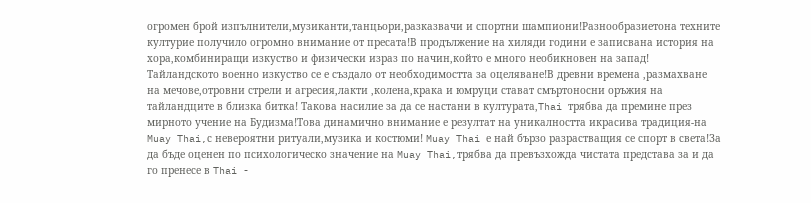огромен брой изпълнители,музиканти,танцьори,разказвачи и спортни шампиони!Разнообразиетона техните културие получило огромно внимание от пресата!В продължение на хиляди години е записвана история на хора,комбиниращи изкуство и физически израз по начин,който е много необикновен на запад!
Тайландското военно изкуство се е създало от необходимостта за оцеляване!В древни времена ,размахване на мечове,отровни стрели и агресия,лакти ,колена,крака и юмруци стават смъртоносни оръжия на тайландците в близка битка! Такова насилие за да се настани в културата,Thai трябва да премине през мирното учение на Будизма!Това динамично внимание е резултат на уникалността икрасива традиция-на Muay Thai,с невероятни ритуали,музика и костюми! Muay Thai е най бързо разрастващия се спорт в света!За да бъде оценен по психологическо значение на Muay Thai,трябва да превъзхожда чистата представа за и да го пренесе в Thai -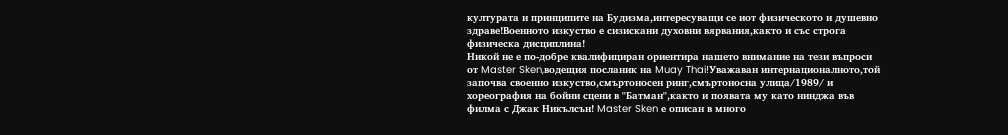културата и принципите на Будизма,интересуващи се иот физическото и душевно здраве!Военното изкуство е сизискани духовни вярвания,както и със строга физическа дисциплина!
Никой не е по-добре квалифициран ориентира нашето внимание на тези въпроси от Master Sken,водещия посланик на Muay Thai!Уважаван интернационалното,той започва своенно изкуство,смъртоносен ринг,смъртоносна улица/1989/ и хореография на бойни сцени в ''Батман'',както и появата му като нинджа във филма с Джак Никълсън! Master Sken е описан в много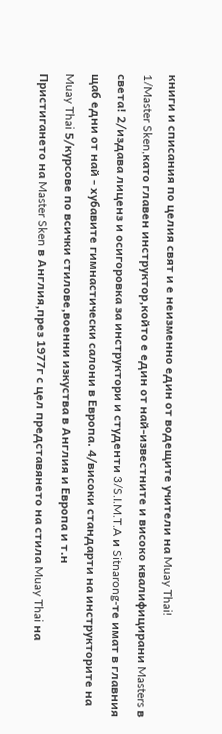книги и списания по целия свят и е неизменно един от водещите учители на Muay Thai!
1/Master Sken,като главен инструктор,който е един от най-известните и високо квалифицирани Masters в света! 2/издава лиценз и осигоровка за инструктори и студенти 3/S.I.M.T.A и Sitnarong-те имат в главния щаб едни от най - хубавите гимнастически салони в Европа. 4/високи стандарти на инструкторите на Muay Thai 5/курсове по всички стилове,военни изкуства в Англия и Европа и т.н
Пристигането на Master Sken в Англия,през 1977г с цел представянето на стила Muay Thai на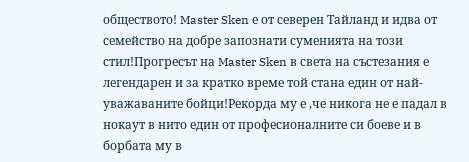обществото! Master Sken е от северен Тайланд и идва от семейство на добре запознати суменията на този стил!Прогресът на Master Sken в света на състезания е легендарен и за кратко време той стана един от най-уважаваните бойци!Рекорда му е ,че никога не е падал в нокаут в нито един от професионалните си боеве и в борбата му в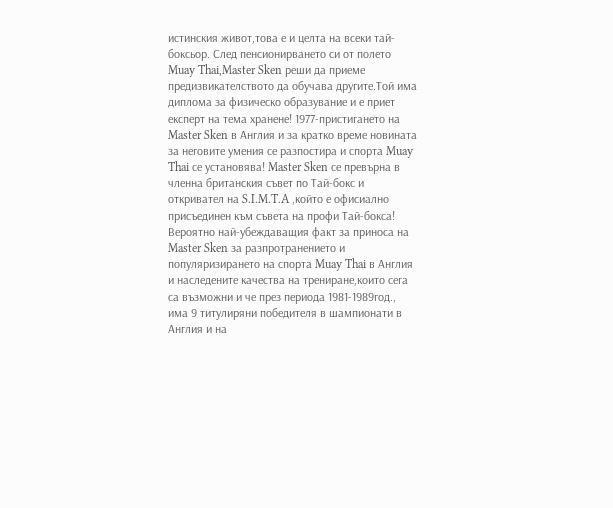истинския живот,това е и целта на всеки тай-боксьор. След пенсионирването си от полето Muay Thai,Master Sken реши да приеме предизвикателството да обучава другите.Той има диплома за физическо образувание и е приет експерт на тема хранене! 1977-пристигането на Master Sken в Англия и за кратко време новината за неговите умения се разпостира и спорта Muay Thai се установява! Master Sken се превърна в членна британския съвет по Тай-бокс и откривател на S.I.M.T.A ,който е офисиално присъединен към съвета на профи Тай-бокса! Вероятно най-убеждаващия факт за приноса на Master Sken за разпротранението и популяризирането на спорта Muay Thai в Англия и наследените качества на трениране,които сега са възможни и че през периода 1981-1989год., има 9 титулиряни победителя в шампионати в Англия и на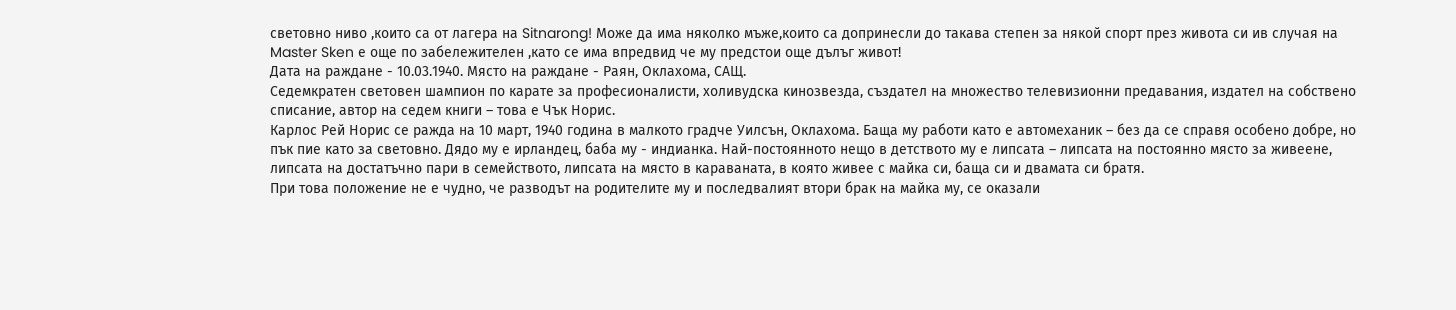световно ниво ,които са от лагера на Sitnarong! Може да има няколко мъже,които са допринесли до такава степен за някой спорт през живота си ив случая на Master Sken е още по забележителен ,като се има впредвид че му предстои още дълъг живот!
Дата на раждане - 10.03.1940. Място на раждане - Раян, Оклахома, САЩ.
Седемкратен световен шампион по карате за професионалисти, холивудска кинозвезда, създател на множество телевизионни предавания, издател на собствено списание, автор на седем книги – това е Чък Норис.
Карлос Рей Норис се ражда на 10 март, 1940 година в малкото градче Уилсън, Оклахома. Баща му работи като е автомеханик – без да се справя особено добре, но пък пие като за световно. Дядо му е ирландец, баба му - индианка. Най-постоянното нещо в детството му е липсата – липсата на постоянно място за живеене, липсата на достатъчно пари в семейството, липсата на място в караваната, в която живее с майка си, баща си и двамата си братя.
При това положение не е чудно, че разводът на родителите му и последвалият втори брак на майка му, се оказали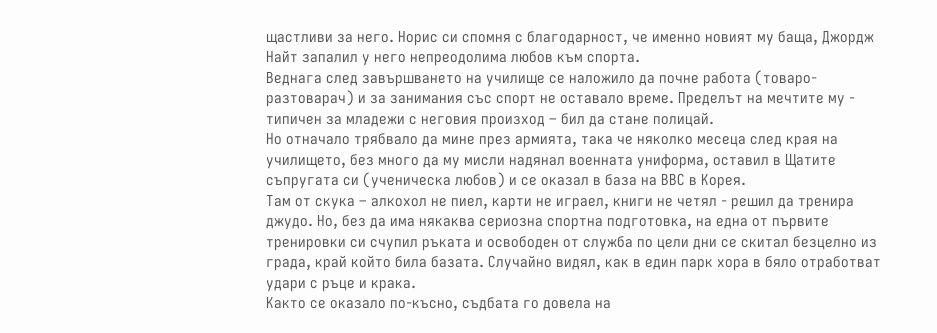щастливи за него. Норис си спомня с благодарност, че именно новият му баща, Джордж Найт запалил у него непреодолима любов към спорта.
Веднага след завършването на училище се наложило да почне работа (товаро-разтоварач) и за занимания със спорт не оставало време. Пределът на мечтите му - типичен за младежи с неговия произход – бил да стане полицай.
Но отначало трябвало да мине през армията, така че няколко месеца след края на училището, без много да му мисли надянал военната униформа, оставил в Щатите съпругата си (ученическа любов) и се оказал в база на ВВС в Корея.
Там от скука – алкохол не пиел, карти не играел, книги не четял - решил да тренира джудо. Но, без да има някаква сериозна спортна подготовка, на една от първите тренировки си счупил ръката и освободен от служба по цели дни се скитал безцелно из града, край който била базата. Случайно видял, как в един парк хора в бяло отработват удари с ръце и крака.
Както се оказало по-късно, съдбата го довела на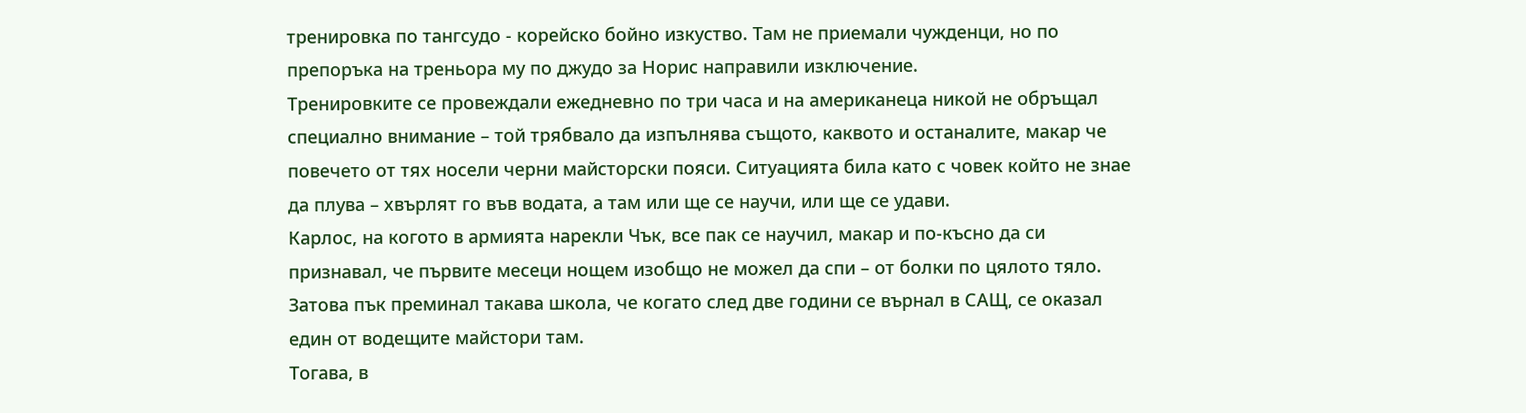тренировка по тангсудо - корейско бойно изкуство. Там не приемали чужденци, но по препоръка на треньора му по джудо за Норис направили изключение.
Тренировките се провеждали ежедневно по три часа и на американеца никой не обръщал специално внимание – той трябвало да изпълнява същото, каквото и останалите, макар че повечето от тях носели черни майсторски пояси. Ситуацията била като с човек който не знае да плува – хвърлят го във водата, а там или ще се научи, или ще се удави.
Карлос, на когото в армията нарекли Чък, все пак се научил, макар и по-късно да си признавал, че първите месеци нощем изобщо не можел да спи – от болки по цялото тяло. Затова пък преминал такава школа, че когато след две години се върнал в САЩ, се оказал един от водещите майстори там.
Тогава, в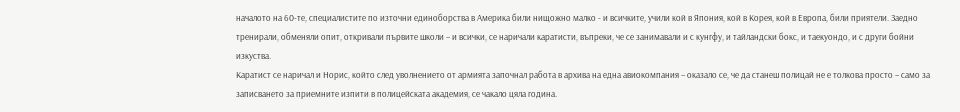началото на 60-те, специалистите по източни единоборства в Америка били нищожно малко - и всичките, учили кой в Япония, кой в Корея, кой в Европа, били приятели. Заедно тренирали, обменяли опит, откривали първите школи – и всички, се наричали каратисти, въпреки, че се занимавали и с кунгфу, и тайландски бокс, и таекуондо, и с други бойни изкуства.
Каратист се наричал и Норис, който след уволнението от армията започнал работа в архива на една авиокомпания – оказало се, че да станеш полицай не е толкова просто – само за записването за приемните изпити в полицейската академия, се чакало цяла година.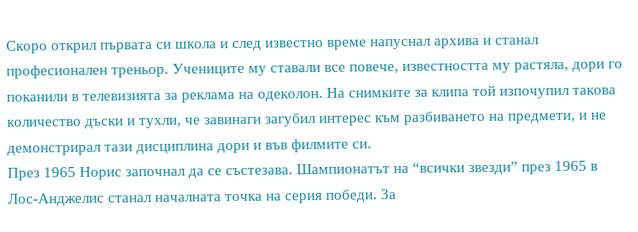Скоро открил първата си школа и след известно време напуснал архива и станал професионален треньор. Учениците му ставали все повече, известността му растяла, дори го поканили в телевизията за реклама на одеколон. На снимките за клипа той изпочупил такова количество дъски и тухли, че завинаги загубил интерес към разбиването на предмети, и не демонстрирал тази дисциплина дори и във филмите си.
През 1965 Норис започнал да се състезава. Шампионатът на “всички звезди” през 1965 в Лос-Анджелис станал началната точка на серия победи. За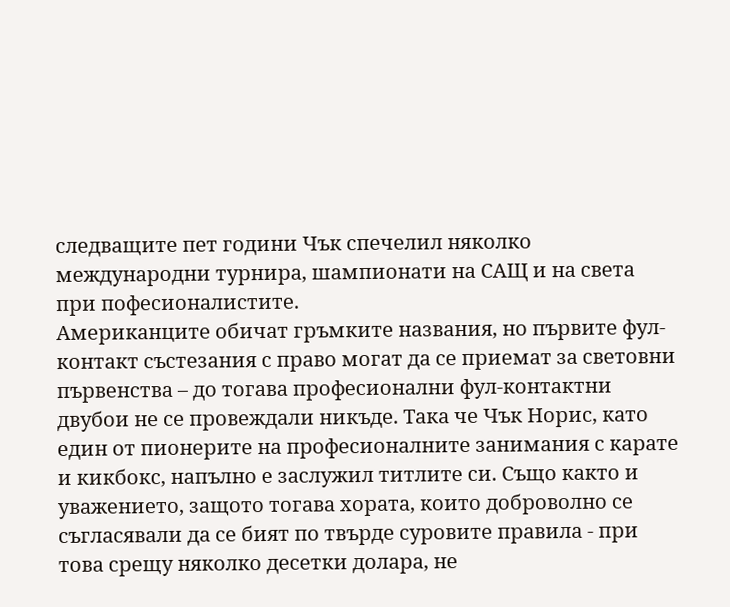следващите пет години Чък спечелил няколко международни турнира, шампионати на САЩ и на света при пофесионалистите.
Американците обичат гръмките названия, но първите фул-контакт състезания с право могат да се приемат за световни първенства – до тогава професионални фул-контактни двубои не се провеждали никъде. Така че Чък Норис, като един от пионерите на професионалните занимания с карате и кикбокс, напълно е заслужил титлите си. Също както и уважението, защото тогава хората, които доброволно се съгласявали да се бият по твърде суровите правила - при това срещу няколко десетки долара, не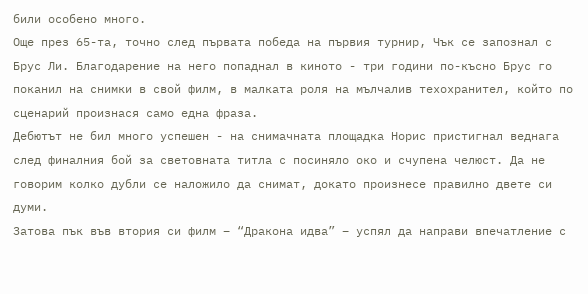били особено много.
Още през 65-та, точно след първата победа на първия турнир, Чък се запознал с Брус Ли. Благодарение на него попаднал в киното - три години по-късно Брус го поканил на снимки в свой филм, в малката роля на мълчалив техохранител, който по сценарий произнася само една фраза.
Дебютът не бил много успешен - на снимачната площадка Норис пристигнал веднага след финалния бой за световната титла с посиняло око и счупена челюст. Да не говорим колко дубли се наложило да снимат, докато произнесе правилно двете си думи.
Затова пък във втория си филм – “Дракона идва” – успял да направи впечатление с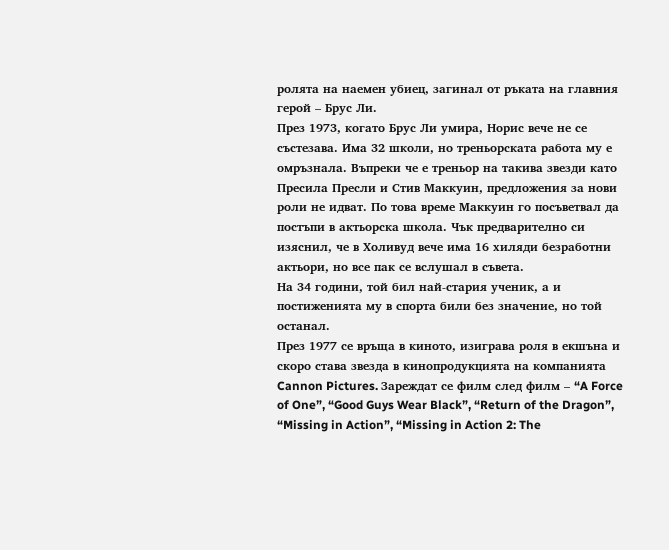ролята на наемен убиец, загинал от ръката на главния герой – Брус Ли.
През 1973, когато Брус Ли умира, Норис вече не се състезава. Има 32 школи, но треньорската работа му е омръзнала. Въпреки че е треньор на такива звезди като Прeсила Пресли и Стив Маккуин, предложения за нови роли не идват. По това време Маккуин го посъветвал да постъпи в актьорска школа. Чък предварително си изяснил, че в Холивуд вече има 16 хиляди безработни актьори, но все пак се вслушал в съвета.
На 34 години, той бил най-стария ученик, а и постиженията му в спорта били без значение, но той останал.
През 1977 се връща в киното, изиграва роля в екшъна и скоро става звезда в кинопродукцията на компанията Cannon Pictures. Зареждат се филм след филм – “A Force of One”, “Good Guys Wear Black”, “Return of the Dragon”, “Missing in Action”, “Missing in Action 2: The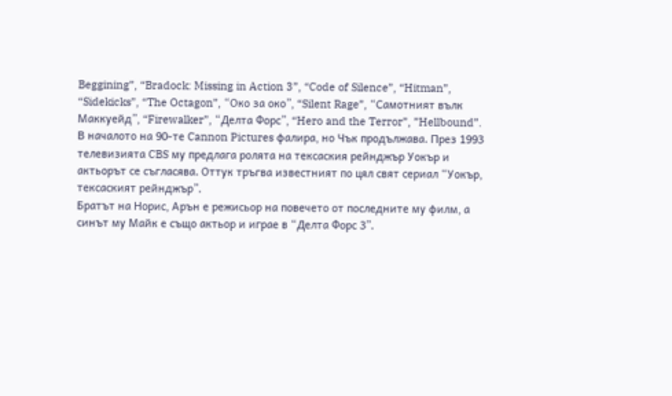Beggining”, “Bradock: Missing in Action 3”, “Code of Silence”, “Hitman”, “Sidekicks”, “The Octagon”, “Око за око”, “Silent Rage”, “Самотният вълк Маккуейд”, “Firewalker”, “Делта Форс”, “Hero and the Terror”, ”Hellbound”.
В началото на 90-те Cannon Pictures фалира, но Чък продължава. През 1993 телевизията CBS му предлага ролята на тексаския рейнджър Уокър и актьорът се съгласява. Оттук тръгва известният по цял свят сериал “Уокър, тексаският рейнджър”.
Братът на Норис, Арън е режисьор на повечето от последните му филм, а синът му Майк е също актьор и играе в “Делта Форс 3”.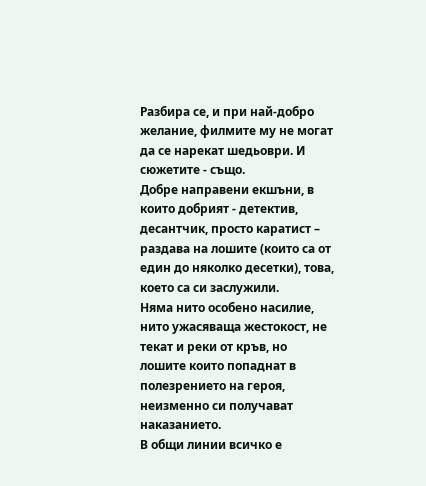Разбира се, и при най-добро желание, филмите му не могат да се нарекат шедьоври. И сюжетите - също.
Добре направени екшъни, в които добрият - детектив, десантчик, просто каратист – раздава на лошите (които са от един до няколко десетки), това, което са си заслужили.
Няма нито особено насилие, нито ужасяваща жестокост, не текат и реки от кръв, но лошите които попаднат в полезрението на героя, неизменно си получават наказанието.
В общи линии всичко е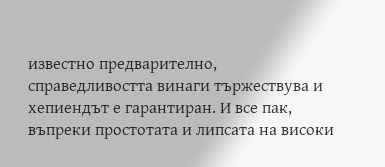известно предварително, справедливостта винаги тържествува и хепиендът е гарантиран. И все пак, въпреки простотата и липсата на високи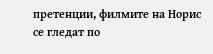претенции, филмите на Норис се гледат по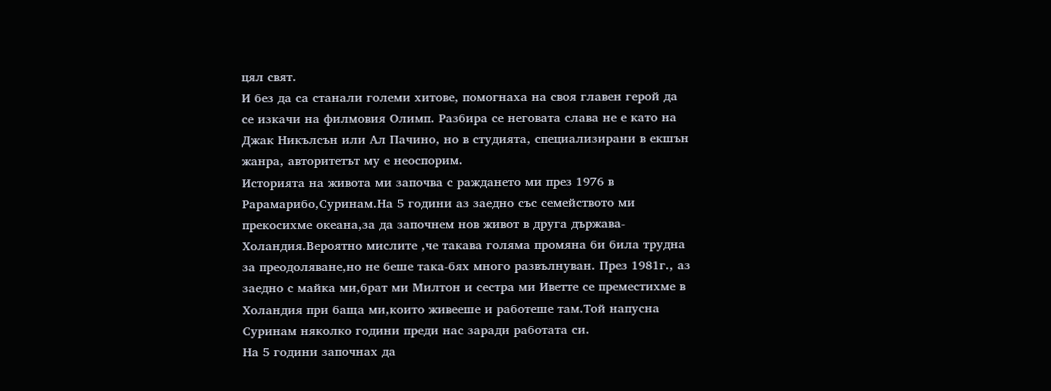цял свят.
И без да са станали големи хитове, помогнаха на своя главен герой да се изкачи на филмовия Олимп. Разбира се неговата слава не е като на Джак Никълсън или Ал Пачино, но в студията, специализирани в екшън жанра, авторитетът му е неоспорим.
Историята на живота ми започва с раждането ми през 1976 в Рарамарибо,Суринам.На 5 години аз заедно със семейството ми прекосихме океана,за да започнем нов живот в друга държава-Холандия.Вероятно мислите ,че такава голяма промяна би била трудна за преодоляване,но не беше така-бях много развълнуван. През 1981г., аз заедно с майка ми,брат ми Милтон и сестра ми Иветте се преместихме в Холандия при баща ми,които живееше и работеше там.Той напусна Суринам няколко години преди нас заради работата си.
На 5 години започнах да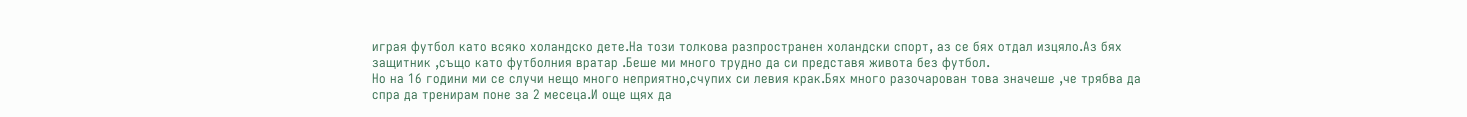играя футбол като всяко холандско дете.На този толкова разпространен холандски спорт, аз се бях отдал изцяло.Аз бях защитник ,също като футболния вратар .Беше ми много трудно да си представя живота без футбол.
Но на 16 години ми се случи нещо много неприятно,счупих си левия крак.Бях много разочарован това значеше ,че трябва да спра да тренирам поне за 2 месеца.И още щях да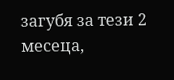загубя за тези 2 месеца,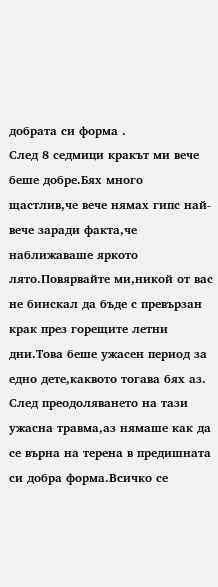добрата си форма .
След 8 седмици кракът ми вече беше добре.Бях много щастлив,че вече нямах гипс най-вече заради факта,че наближаваше яркото лято.Повярвайте ми,никoй от вас не биискал да бъде с превързан крак през горещите летни дни.Това беше ужасен период за едно дете,каквото тогава бях аз.
След преодоляването на тази ужасна травма,аз нямаше как да се върна на терена в предишната си добра форма.Всичко се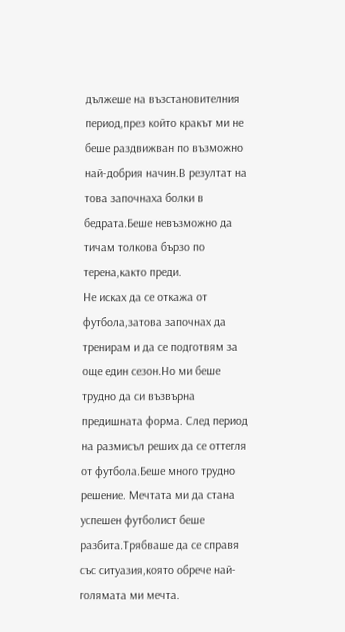дължеше на възстановителния период,през който кракът ми не беше раздвижван по възможно най-добрия начин.В резултат на това започнаха болки в бедрата.Беше невъзможно да тичам толкова бързо по терена,както преди.
Не исках да се откажа от футбола,затова започнах да тренирам и да се подготвям за още един сезон.Но ми беше трудно да си възвърна предишната форма. След период на размисъл реших да се оттегля от футбола.Беше много трудно решение. Мечтата ми да стана успешен футболист беше разбита.Трябваше да се справя със ситуазия,която обрече най-голямата ми мечта.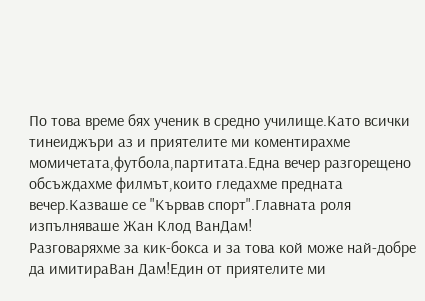По това време бях ученик в средно училище.Като всички тинеиджъри аз и приятелите ми коментирахме момичетата,футбола,партитата.Една вечер разгорещено обсъждахме филмът,които гледахме предната вечер.Казваше се "Кървав спорт".Главната роля изпълняваше Жан Клод ВанДам!
Разговаряхме за кик-бокса и за това кой може най-добре да имитираВан Дам!Един от приятелите ми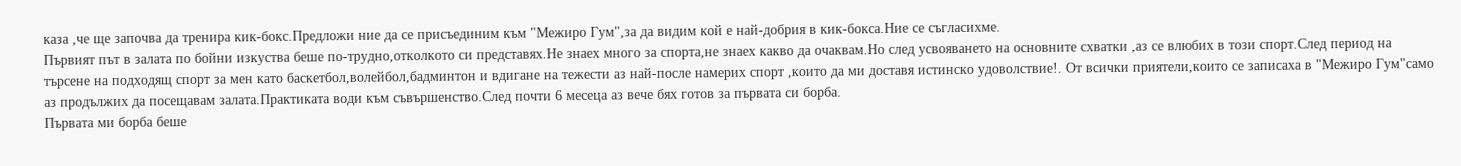каза ,че ще започва да тренира кик-бокс.Предложи ние да се присъединим към "Межиро Гум",за да видим кой е най-добрия в кик-бокса.Ние се съгласихме.
Първият път в залата по бойни изкуства беше по-трудно,отколкото си представях.Не знаех много за спорта,не знаех какво да очаквам.Но след усвояването на основните схватки ,аз се влюбих в този спорт.След период на търсене на подходящ спорт за мен като баскетбол,волейбол,бадминтон и вдигане на тежести аз най-после намерих спорт ,които да ми доставя истинско удоволствие!. От всички приятели,които се записаха в "Межиро Гум"само аз продължих да посещавам залата.Практиката води към съвършенство.След почти 6 месеца аз вече бях готов за първата си борба.
Първата ми борба беше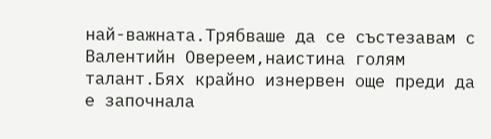най-важната.Трябваше да се състезавам с Валентийн Овереем,наистина голям талант.Бях крайно изнервен още преди да е започнала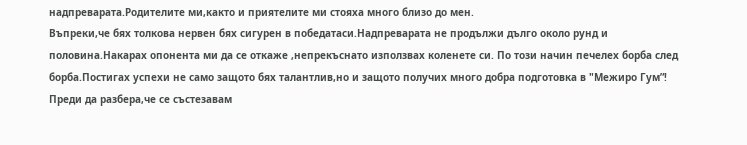надпреварата.Родителите ми,както и приятелите ми стояха много близо до мен.
Въпреки,че бях толкова нервен бях сигурен в победатаси.Надпреварата не продължи дълго около рунд и половина.Накарах опонента ми да се откаже ,непрекъснато използвах коленете си. По този начин печелех борба след борба.Постигах успехи не само защото бях талантлив,но и защото получих много добра подготовка в "Межиро Гум”! Преди да разбера,че се състезавам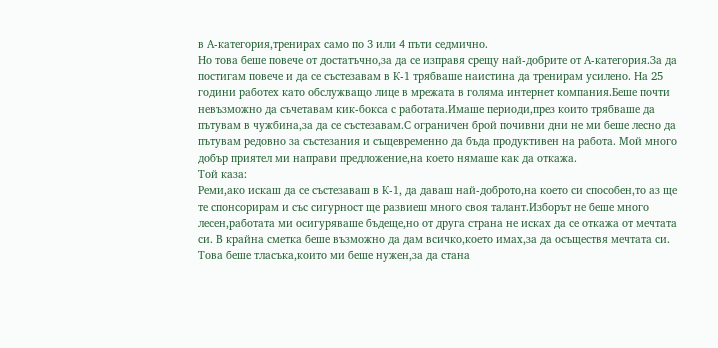в А-категория,тренирах само по 3 или 4 пъти седмично.
Но това беше повече от достатъчно,за да се изправя срещу най-добрите от А-категория.За да постигам повече и да се състезавам в К-1 трябваше наистина да тренирам усилено. На 25 години работех като обслужващо лице в мрежата в голяма интернет компания.Беше почти невъзможно да съчетавам кик-бокса с работата.Имаше периоди,през които трябваше да пътувам в чужбина,за да се състезавам.С ограничен брой почивни дни не ми беше лесно да пътувам редовно за състезания и същевременно да бъда продуктивен на работа. Мой много добър приятел ми направи предложение,на което нямаше как да откажа.
Той каза:
Реми,ако искаш да се състезаваш в К-1, да даваш най-доброто,на което си способен,то аз ще те спонсорирам и със сигурност ще развиеш много своя талант.Изборът не беше много лесен,работата ми осигуряваше бъдеще,но от друга страна не исках да се откажа от мечтата си. В крайна сметка беше възможно да дам всичко,което имах,за да осъществя мечтата си. Това беше тласъка,които ми беше нужен,за да стана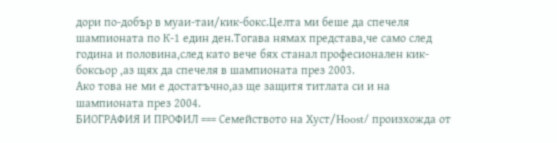дори по-добър в муаи-таи/кик-бокс.Целта ми беше да спечеля шампионата по К-1 един ден.Тогава нямах представа,че само след година и половина,след като вече бях станал професионален кик-боксьор ,аз щях да спечеля в шампионата през 2003.
Ако това не ми е достатъчно,аз ще защитя титлата си и на шампионата през 2004.
БИОГРАФИЯ И ПРОФИЛ === Семейството на Хуст/Hoost/ произхожда от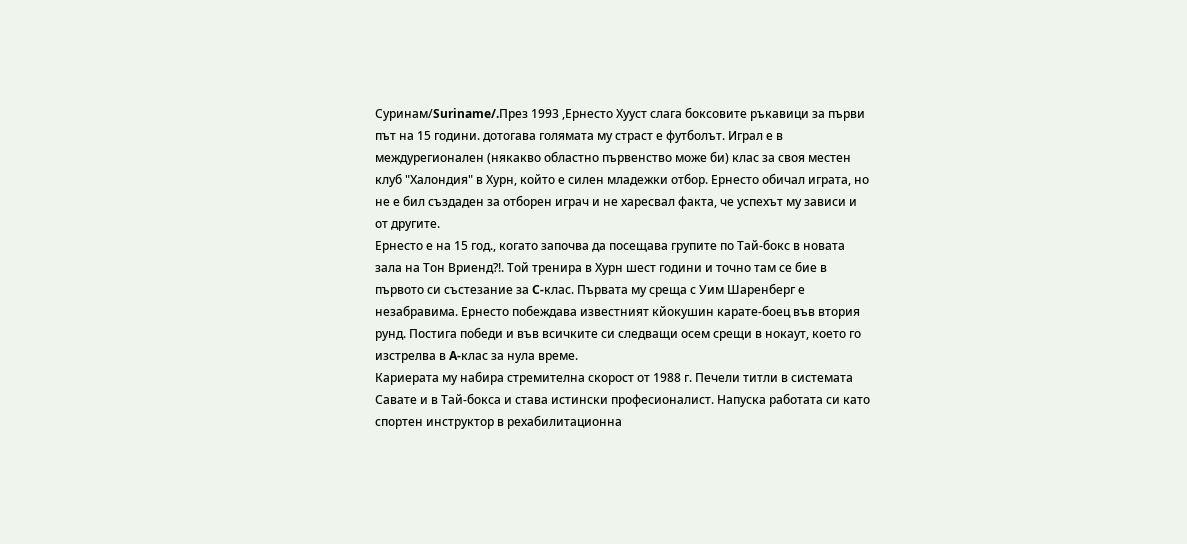Суринам/Suriname/.През 1993 ,Ернесто Хууст слага боксовите ръкавици за първи път на 15 години. дотогава голямата му страст е футболът. Играл е в междурегионален (някакво областно първенство може би) клас за своя местен клуб "Халондия" в Хурн, който е силен младежки отбор. Ернесто обичал играта, но не е бил създаден за отборен играч и не харесвал факта, че успехът му зависи и от другите.
Ернесто е на 15 год., когато започва да посещава групите по Тай-бокс в новата зала на Тон Вриенд?!. Той тренира в Хурн шест години и точно там се бие в първото си състезание за C-клас. Първата му среща с Уим Шаренберг е незабравима. Ернесто побеждава известният кйокушин карате-боец във втория рунд. Постига победи и във всичките си следващи осем срещи в нокаут, което го изстрелва в A-клас за нула време.
Кариерата му набира стремителна скорост от 1988 г. Печели титли в системата Савате и в Тай-бокса и става истински професионалист. Напуска работата си като спортен инструктор в рехабилитационна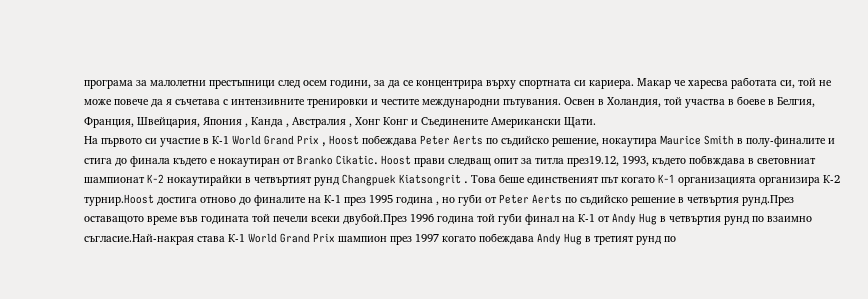програма за малолетни престъпници след осем години, за да се концентрира върху спортната си кариера. Макар че харесва работата си, той не може повече да я съчетава с интензивните тренировки и честите международни пътувания. Освен в Холандия, той участва в боеве в Белгия, Франция, Швейцария, Япония , Канда , Австралия , Хонг Конг и Съединените Американски Щати.
На първото си участие в К-1 World Grand Prix , Hoost побеждава Peter Aerts по съдийско решение, нокаутира Maurice Smith в полу-финалите и стига до финала където е нокаутиран от Branko Cikatic. Hoost прави следващ опит за титла през19.12, 1993, където побвждава в световниат шампионат K-2 нокаутирайки в четвъртият рунд Changpuek Kiatsongrit . Това беше единственият път когато K-1 организацията организира К-2 турнир.Hoost достига отново до финалите на К-1 през 1995 година , но губи от Peter Aerts по съдийско решение в четвъртия рунд.През оставащото време във годината той печели всеки двубой.През 1996 година той губи финал на К-1 от Andy Hug в четвъртия рунд по взаимно съгласие.Най-накрая става К-1 World Grand Prix шампион през 1997 когато побеждава Andy Hug в третият рунд по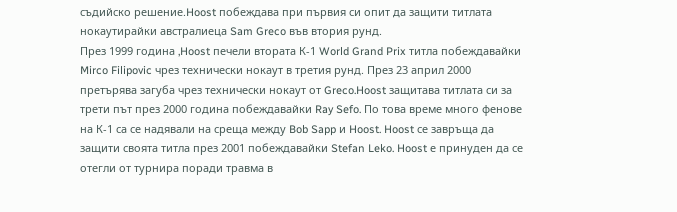съдийско решение.Hoost побеждава при първия си опит да защити титлата нокаутирайки австралиеца Sam Greco във втория рунд.
През 1999 година ,Hoost печели втората К-1 World Grand Prix титла побеждавайки Mirco Filipovic чрез технически нокаут в третия рунд. През 23 април 2000 претърява загуба чрез технически нокаут от Greco.Hoost защитава титлата си за трети път през 2000 година побеждавайки Ray Sefo. По това време много фенове на К-1 са се надявали на среща между Bob Sapp и Hoost. Hoost се завръща да защити своята титла през 2001 побеждавайки Stefan Leko. Hoost е принуден да се отегли от турнира поради травма в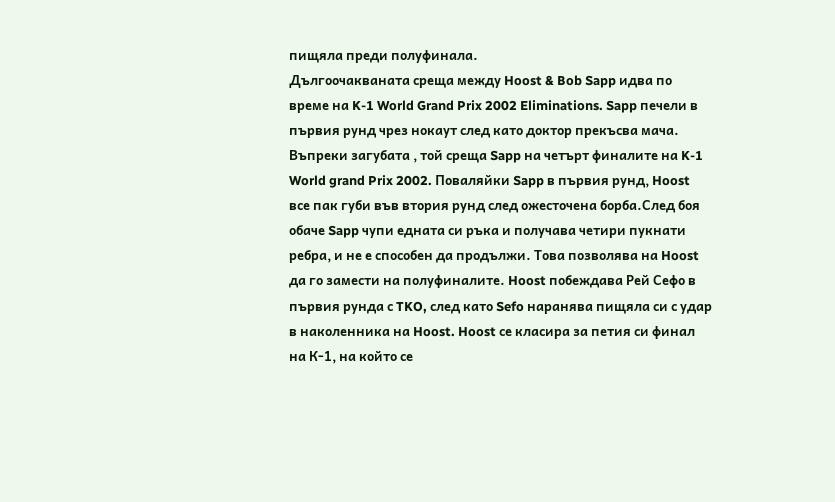пищяла преди полуфинала.
Дългоочакваната среща между Hoost & Bob Sapp идва по време на K-1 World Grand Prix 2002 Eliminations. Sapp печели в първия рунд чрез нокаут след като доктор прекъсва мача. Въпреки загубата , той среща Sapp на четърт финалите на K-1 World grand Prix 2002. Поваляйки Sapp в първия рунд, Hoost все пак губи във втория рунд след ожесточена борба.След боя обаче Sapp чупи едната си ръка и получава четири пукнати ребра, и не е способен да продължи. Това позволява на Hoost да го замести на полуфиналите. Hoost побеждава Рей Сефо в първия рунда с TKO, след като Sefo наранява пищяла си с удар в наколенника на Hoost. Hoost се класира за петия си финал на К-1, на който се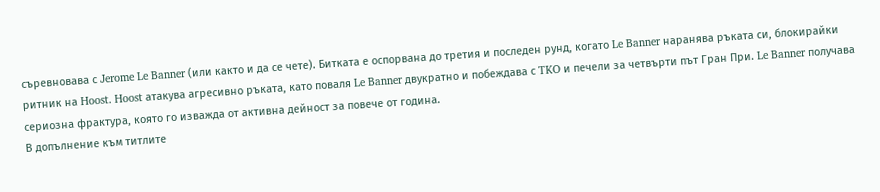съревновава с Jerome Le Banner (или както и да се чете). Битката е оспорвана до третия и последен рунд, когато Le Banner наранява ръката си, блокирайки ритник на Hoost. Hoost атакува агресивно ръката, като поваля Le Banner двукратно и побеждава с TKO и печели за четвърти път Гран При. Le Banner получава сериозна фрактура, която го изважда от активна дейност за повече от година.
В допълнение към титлите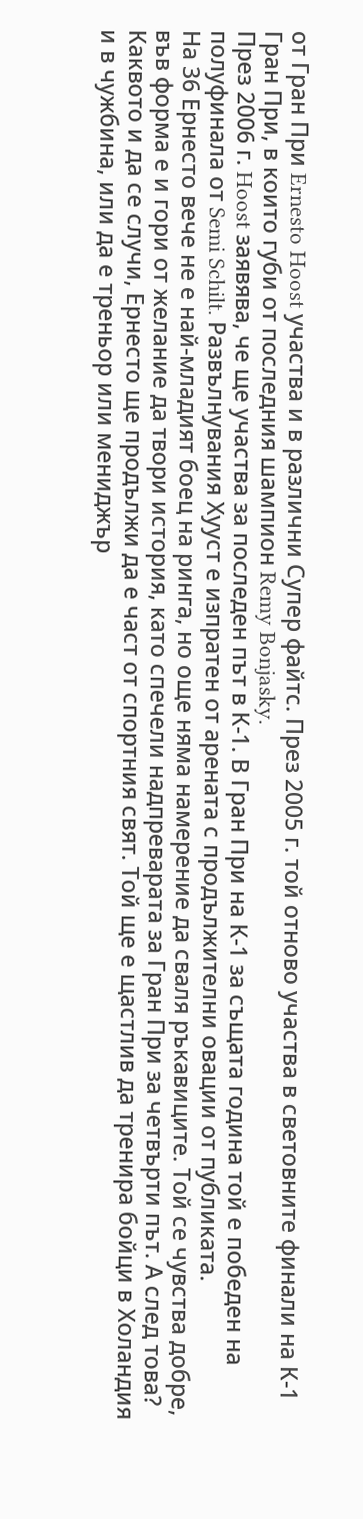от Гран При Ernesto Hoost участва и в различни Супер файтс. През 2005 г. той отново участва в световните финали на К-1 Гран При, в които губи от последния шампион Remy Bonjasky.
През 2006 г. Hoost заявява, че ще участва за последен път в К-1. В Гран При на К-1 за същата година той е победен на полуфинала от Semi Schilt. Развълнувания Хууст е изпратен от арената с продължителни овации от публиката.
На 36 Ернесто вече не е най-младият боец на ринга, но още няма намерение да сваля ръкавиците. Той се чувства добре, във форма е и гори от желание да твори история, като спечели надпреварата за Гран При за четвърти път. А след това? Каквото и да се случи, Ернесто ще продължи да е част от спортния свят. Той ще е щастлив да тренира бойци в Холандия и в чужбина, или да е треньор или мениджър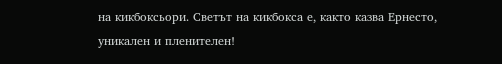на кикбоксьори. Светът на кикбокса е, както казва Ернесто, уникален и пленителен!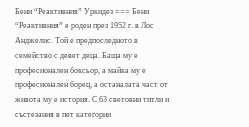Бени “Реактивния” Уркидез === Бени “Реактивния” е роден през 1952 г. в Лос Анджелис. Той е предпоследното в семейство с девет деца. Баща му е професионален боксьор, а майка му е професионален борец, а останалата част от живота му е история. С 63 световни титли и състезания в пет категории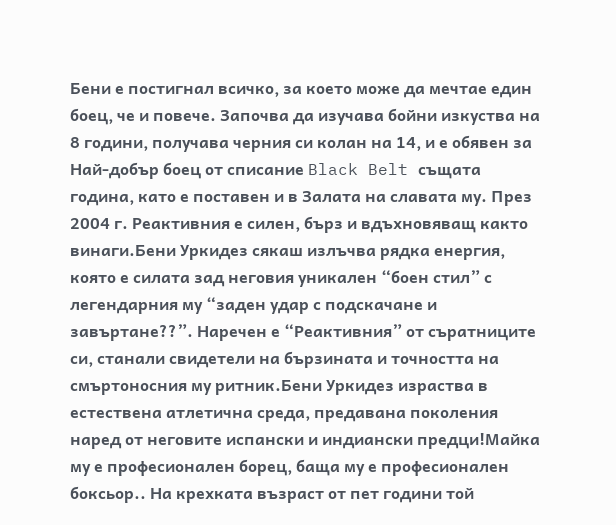Бени е постигнал всичко, за което може да мечтае един боец, че и повече. Започва да изучава бойни изкуства на 8 години, получава черния си колан на 14, и е обявен за Най-добър боец от списание Black Belt същата година, като е поставен и в Залата на славата му. През 2004 г. Реактивния е силен, бърз и вдъхновяващ както винаги.Бени Уркидез сякаш излъчва рядка енергия, която е силата зад неговия уникален “боен стил” с легендарния му “заден удар с подскачане и завъртане??”. Наречен е “Реактивния” от съратниците си, станали свидетели на бързината и точността на смъртоносния му ритник.Бени Уркидез израства в естествена атлетична среда, предавана поколения наред от неговите испански и индиански предци!Майка му е професионален борец, баща му е професионален боксьор.. На крехката възраст от пет години той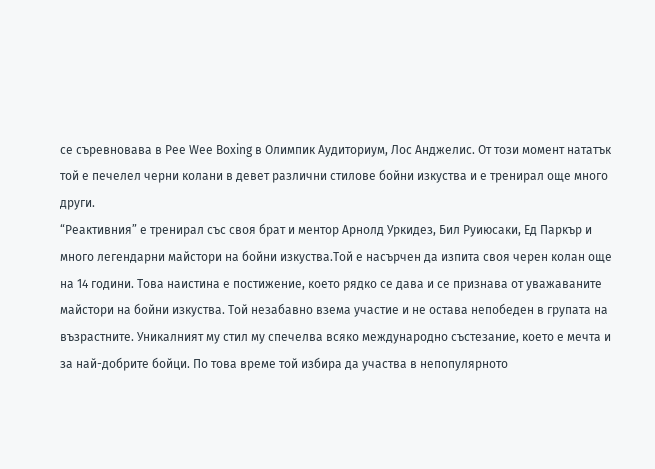се съревновава в Pee Wee Boxing в Олимпик Аудиториум, Лос Анджелис. От този момент нататък той е печелел черни колани в девет различни стилове бойни изкуства и е тренирал още много други.
“Реактивния” е тренирал със своя брат и ментор Арнолд Уркидез, Бил Руиюсаки, Ед Паркър и много легендарни майстори на бойни изкуства.Той е насърчен да изпита своя черен колан още на 14 години. Това наистина е постижение, което рядко се дава и се признава от уважаваните майстори на бойни изкуства. Той незабавно взема участие и не остава непобеден в групата на възрастните. Уникалният му стил му спечелва всяко международно състезание, което е мечта и за най-добрите бойци. По това време той избира да участва в непопулярното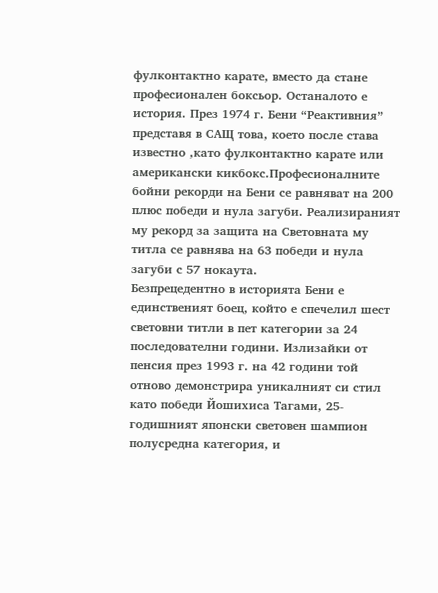фулконтактно карате, вместо да стане професионален боксьор. Останалото е история. През 1974 г. Бени “Реактивния” представя в САЩ това, което после става известно ,като фулконтактно карате или американски кикбокс.Професионалните бойни рекорди на Бени се равняват на 200 плюс победи и нула загуби. Реализираният му рекорд за защита на Световната му титла се равнява на 63 победи и нула загуби с 57 нокаута.
Безпрецедентно в историята Бени е единственият боец, който е спечелил шест световни титли в пет категории за 24 последователни години. Излизайки от пенсия през 1993 г. на 42 години той отново демонстрира уникалният си стил като победи Йошихиса Тагами, 25-годишният японски световен шампион полусредна категория, и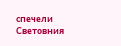спечели Световния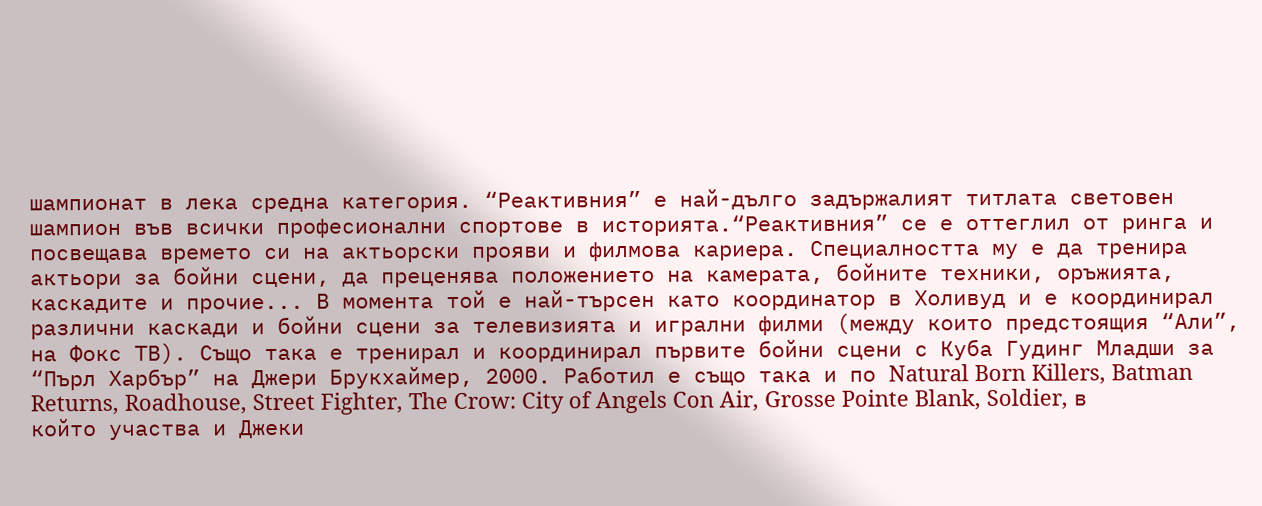шампионат в лека средна категория. “Реактивния” е най-дълго задържалият титлата световен шампион във всички професионални спортове в историята.“Реактивния” се е оттеглил от ринга и посвещава времето си на актьорски прояви и филмова кариера. Специалността му е да тренира актьори за бойни сцени, да преценява положението на камерата, бойните техники, оръжията, каскадите и прочие... В момента той е най-търсен като координатор в Холивуд и е координирал различни каскади и бойни сцени за телевизията и игрални филми (между които предстоящия “Али”, на Фокс ТВ). Също така е тренирал и координирал първите бойни сцени с Куба Гудинг Младши за “Пърл Харбър” на Джери Брукхаймер, 2000. Работил е също така и по Natural Born Killers, Batman Returns, Roadhouse, Street Fighter, The Crow: City of Angels Con Air, Grosse Pointe Blank, Soldier, в който участва и Джеки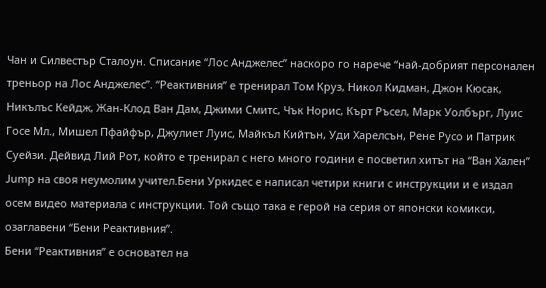Чан и Силвестър Сталоун. Списание “Лос Анджелес” наскоро го нарече “най-добрият персонален треньор на Лос Анджелес”. “Реактивния” е тренирал Том Круз, Никол Кидман, Джон Кюсак, Никълъс Кейдж, Жан-Клод Ван Дам, Джими Смитс, Чък Норис, Кърт Ръсел, Марк Уолбърг, Луис Госе Мл., Мишел Пфайфър, Джулиет Луис, Майкъл Кийтън, Уди Харелсън, Рене Русо и Патрик Суейзи. Дейвид Лий Рот, който е тренирал с него много години е посветил хитът на “Ван Хален” Jump на своя неумолим учител.Бени Уркидес е написал четири книги с инструкции и е издал осем видео материала с инструкции. Той също така е герой на серия от японски комикси, озаглавени “Бени Реактивния”.
Бени “Реактивния” е основател на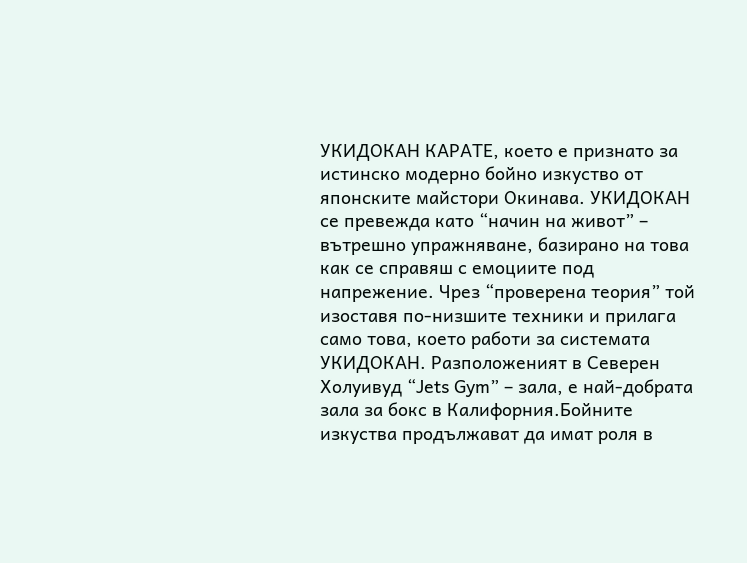УКИДОКАН КАРАТЕ, което е признато за истинско модерно бойно изкуство от японските майстори Окинава. УКИДОКАН се превежда като “начин на живот” – вътрешно упражняване, базирано на това как се справяш с емоциите под напрежение. Чрез “проверена теория” той изоставя по-низшите техники и прилага само това, което работи за системата УКИДОКАН. Разположеният в Северен Холуивуд “Jets Gym” – зала, е най-добрата зала за бокс в Калифорния.Бойните изкуства продължават да имат роля в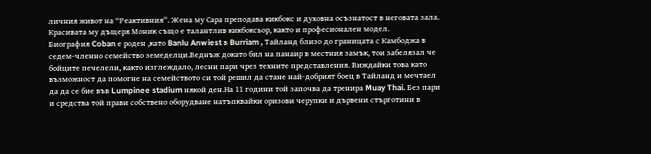личния живот на “Реактивния”. Жена му Сара преподава кикбокс и духовна осъзнатост в неговата зала. Красивата му дъщеря Моник също е талантлив кикбоксьор, както и професионален модел.
Биография Coban е роден ,като Banlu Anwiest в Burriam , Тайланд близо до границата с Камбоджа в седем-членно семейство земеделци.Веднъж докато бил на панаир в местния замък, тои забелязал че бойците печелели, както изглеждало, лесни пари чрез техните представления. Виждайки това като възможност да помогне на семейството си той решил да стане най-добрият боец в Тайланд и мечтаел да да се бие във Lumpinee stadium някой ден.На 11 години той започва да тренира Muay Thai. Без пари и средства той прави собствено оборудване натъпквайки оризови черупки и дървени стърготини в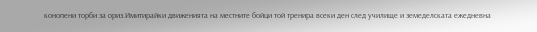конопени торби за ориз.Имитирайки движенията на местните бойци той тренира всеки ден след училище и земеделската ежедневна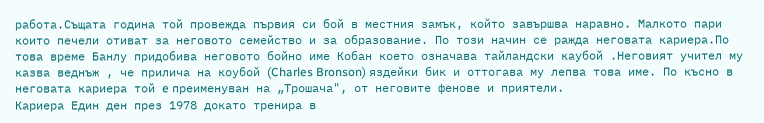работа.Същата година той провежда първия си бой в местния замък, който завършва наравно. Малкото пари които печели отиват за неговото семейство и за образование. По този начин се ражда неговата кариера.По това време Банлу придобива неговото бойно име Кобан което означава тайландски каубой .Неговият учител му казва веднъж , че прилича на коубой (Charles Bronson) яздейки бик и оттогава му лепва това име. По късно в неговата кариера той e преименуван на „Трошача", от неговите фенове и приятели.
Кариера Един ден през 1978 докато тренира в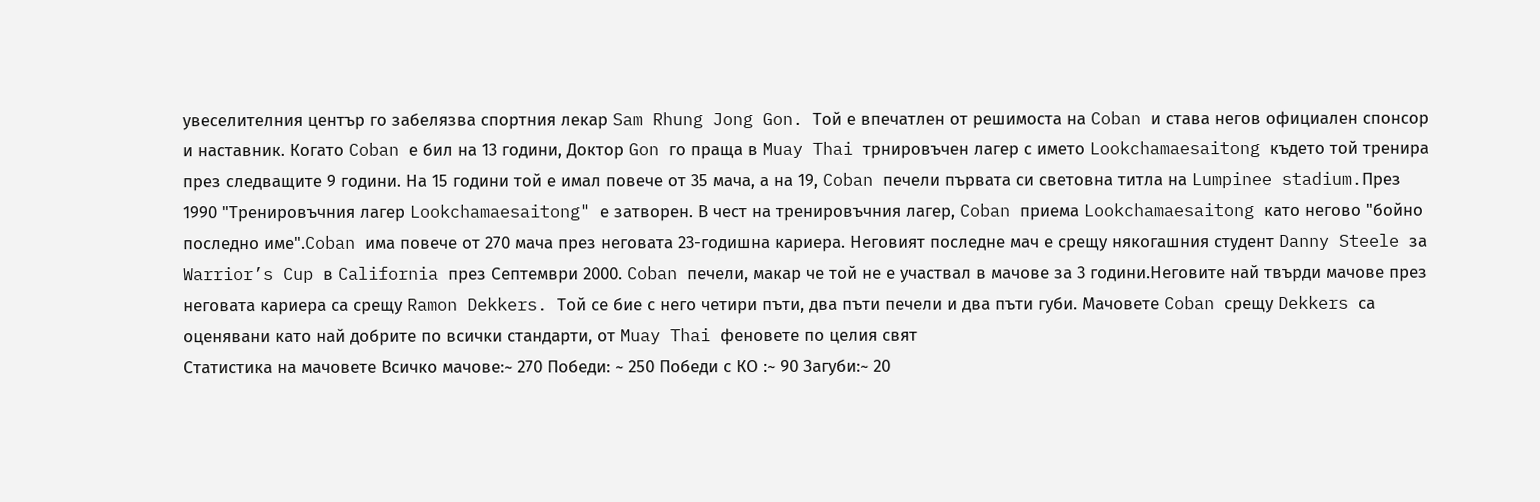увеселителния център го забелязва спортния лекар Sam Rhung Jong Gon. Той е впечатлен от решимоста на Coban и става негов официален спонсор и наставник. Когато Coban е бил на 13 години, Доктор Gon го праща в Muay Thai трнировъчен лагер с името Lookchamaesaitong където той тренира през следващите 9 години. На 15 години той е имал повече от 35 мача, а на 19, Coban печели първата си световна титла на Lumpinee stadium.През 1990 "Тренировъчния лагер Lookchamaesaitong" е затворен. В чест на тренировъчния лагер, Coban приема Lookchamaesaitong като негово "бойно последно име".Coban има повече от 270 мача през неговата 23-годишна кариера. Неговият последне мач е срещу някогашния студент Danny Steele за Warrior’s Cup в California през Септември 2000. Coban печели, макар че той не е участвал в мачове за 3 години.Неговите най твърди мачове през неговата кариера са срещу Ramon Dekkers. Той се бие с него четири пъти, два пъти печели и два пъти губи. Мачовете Coban срещу Dekkers са оценявани като най добрите по всички стандарти, от Muay Thai феновете по целия свят
Статистика на мачовете Всичко мачове:~ 270 Победи: ~ 250 Победи с КО :~ 90 Загуби:~ 20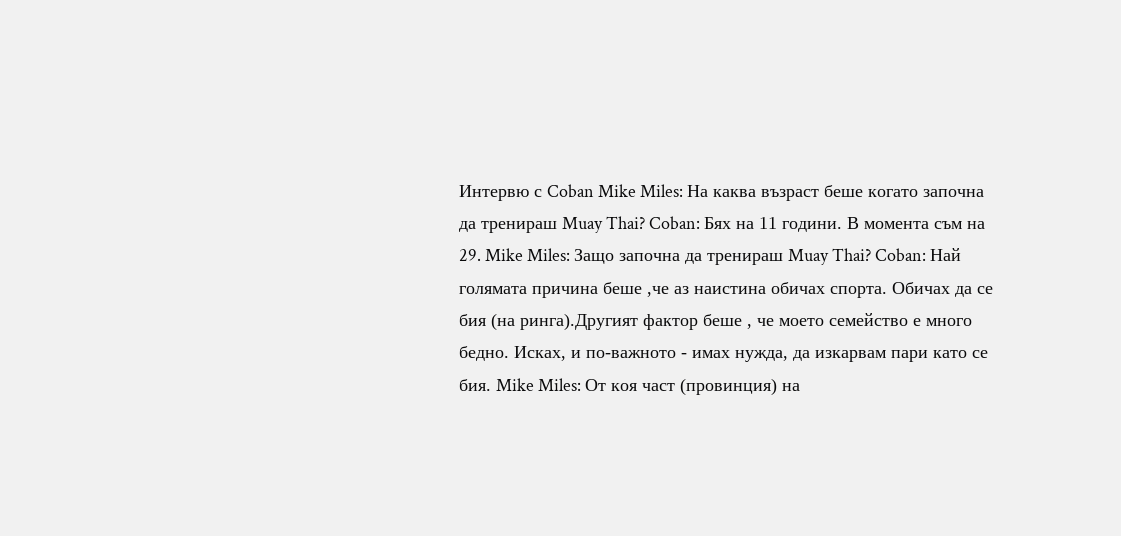Интервю с Coban Mike Miles: На каква възраст беше когато започна да тренираш Muay Thai? Coban: Бях на 11 години. В момента съм на 29. Mike Miles: Защо започна да тренираш Muay Thai? Coban: Най голямата причина беше ,че аз наистина обичах спорта. Обичах да се бия (на ринга).Другият фактор беше , че моето семейство е много бедно. Исках, и по-важното - имах нужда, да изкарвам пари като се бия. Mike Miles: От коя част (провинция) на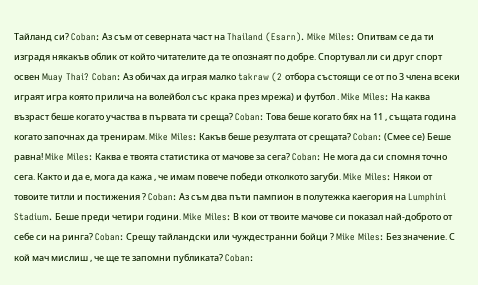Тайланд си? Coban: Аз съм от северната част на Thailand (Esarn). Mike Miles: Опитвам се да ти изградя някакъв облик от който читателите да те опознаят по добре. Спортувал ли си друг спорт освен Muay Thai? Coban: Аз обичах да играя малко takraw (2 отбора състоящи се от по 3 члена всеки играят игра която прилича на волейбол със крака през мрежа) и футбол . Mike Miles: На каква възраст беше когато участва в първата ти среща? Coban: Това беше когато бях на 11 , същата година когато започнах да тренирам. Mike Miles: Какъв беше резултата от срещата? Coban: (Смее се) Беше равна! Mike Miles: Каква е твоята статистика от мачове за сега? Coban: Не мога да си спомня точно сега. Както и да е, мога да кажа , че имам повече победи отколкото загуби. Mike Miles: Някои от товоите титли и постижения ? Coban: Аз съм два пъти пампион в полутежка каегория на Lumphini Stadium. Беше преди четири години. Mike Miles: В кои от твоите мачове си показал най-доброто от себе си на ринга? Coban: Срещу тайландски или чуждестранни бойци ? Mike Miles: Без значение. С кой мач мислиш , че ще те запомни публиката? Coban: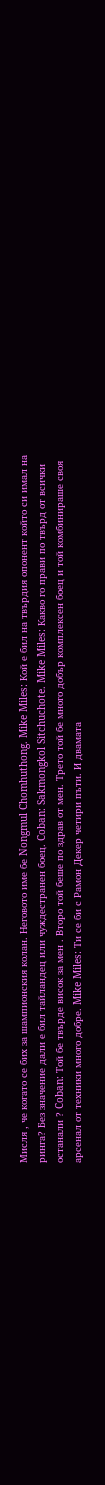Мисля , че когато се бих за шампионския колан. Неговото име бе Nongmul Chomhuthong. Mike Miles: Кой е бил на твърдия опонент който си имал на ринга? Без значение дали е бил тайландец или чуждестранен боец. Coban: Sakmongkol Sitchuchote. Mike Miles: Какво го прави по твърд от всички останали ? Coban: Той бе твърде висок за мен . Второ той беше по здрав от мен. Трето той бе много добър комплексен боец и той комбинираше своя арсенал от техники много добре. Mike Miles: Ти се би с Рамон Декер четири пъти. И двамата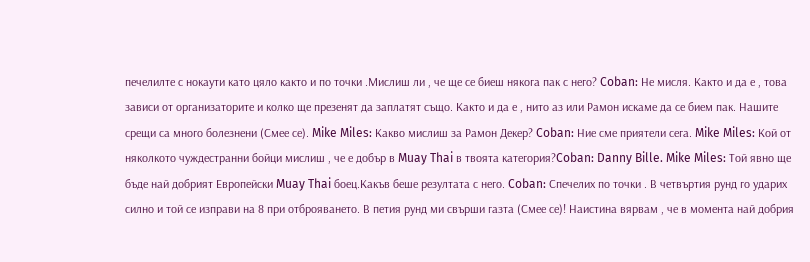печелилте с нокаути като цяло както и по точки .Мислиш ли , че ще се биеш някога пак с него? Coban: Не мисля. Както и да е , това зависи от организаторите и колко ще презенят да заплатят също. Както и да е , нито аз или Рамон искаме да се бием пак. Нашите срещи са много болезнени (Смее се). Mike Miles: Какво мислиш за Рамон Декер? Coban: Ние сме приятели сега. Mike Miles: Кой от няколкото чуждестранни бойци мислиш , че е добър в Muay Thai в твоята категория?Coban: Danny Bille. Mike Miles: Той явно ще бъде най добрият Европейски Muay Thai боец.Какъв беше резултата с него. Coban: Спечелих по точки . В четвъртия рунд го ударих силно и той се изправи на 8 при отброяването. В петия рунд ми свърши газта (Смее се)! Наистина вярвам , че в момента най добрия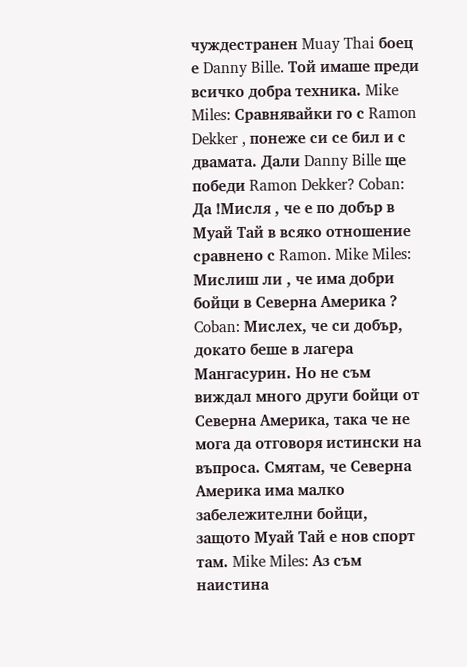чуждестранен Muay Thai боец е Danny Bille. Той имаше преди всичко добра техника. Mike Miles: Сравнявайки го с Ramon Dekker , понеже си се бил и с двамата. Дали Danny Bille ще победи Ramon Dekker? Coban: Да !Мисля , че е по добър в Муай Тай в всяко отношение сравнено с Ramon. Mike Miles: Мислиш ли , че има добри бойци в Северна Америка ? Coban: Мислех, че си добър, докато беше в лагера Мангасурин. Но не съм виждал много други бойци от Северна Америка, така че не мога да отговоря истински на въпроса. Смятам, че Северна Америка има малко забележителни бойци, защото Муай Тай е нов спорт там. Mike Miles: Аз съм наистина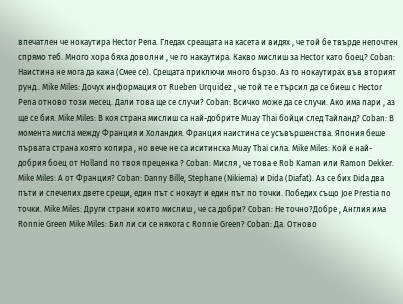впечатлен че нокаутира Hector Pena. Гледах среащата на касета и видях , че той бе твърде непочтен спрямо теб. Много хора бяха доволни , че го накаутира. Какво мислиш за Hector като боец? Coban: Наистина не мога да кажа (Смее се). Срещата приключи много бързо. Аз го нокаутирах във вторият рунд.. Mike Miles: Дочух информация от Rueben Urquidez , че той те е търсил да се биеш с Hector Pena отново този месец. Дали това ще се случи? Coban: Всичко може да се случи. Ако има пари , аз ще се бия. Mike Miles: В коя страна мислиш са най-добрите Muay Thai бойци след Тайланд? Coban: В момента мисла между Франция и Холандия. Франция наистина се усъвършенства. Япония беше първата страна която копира , но вече не са иситинска Muay Thai сила. Mike Miles: Кой е най-добрия боец от Holland по твоя преценка ? Coban: Мисля , че това е Rob Kaman или Ramon Dekker. Mike Miles: А от Франция? Coban: Danny Bille, Stephane (Nikiema) и Dida (Diafat). Аз се бих Dida два пъти и спечелих двете срещи, един път с нокаут и един път по точки. Победих също Joe Prestia по точки. Mike Miles: Други страни които мислиш , че са добри? Coban: Не точно?Добре , Англия има Ronnie Green Mike Miles: Бил ли си се някога с Ronnie Green? Coban: Да. Отново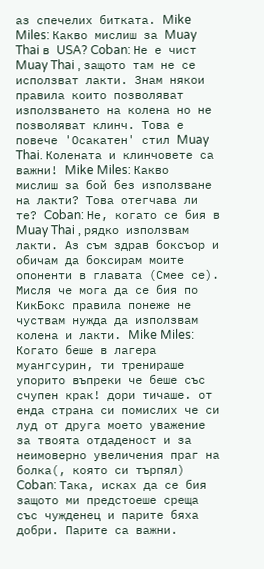аз спечелих битката. Mike Miles: Какво мислиш за Muay Thai в USA? Coban: Не е чист Muay Thai , защото там не се исползват лакти. Знам някои правила които позволяват използването на колена но не позволяват клинч. Това е повече 'Осакатен' стил Muay Thai. Колената и клинчовете са важни! Mike Miles: Какво мислиш за бой без използване на лакти? Това отегчава ли те? Coban: Не, когато се бия в Muay Thai , рядко използвам лакти. Аз съм здрав боксъор и обичам да боксирам моите опоненти в главата (Смее се). Мисля че мога да се бия по КикБокс правила понеже не чуствам нужда да използвам колена и лакти. Mike Miles: Когато беше в лагера муангсурин, ти тренираше упорито въпреки че беше със счупен крак! дори тичаше. от енда страна си помислих че си луд от друга моето уважение за твоята отдаденост и за неимоверно увеличения праг на болка(, която си търпял) Coban: Така, исках да се бия защото ми предстоеше среща със чужденец и парите бяха добри. Парите са важни.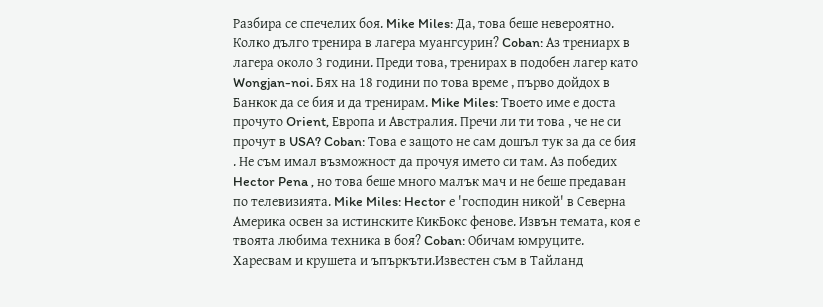Разбира се спечелих боя. Mike Miles: Да, това беше невероятно. Колко дълго тренира в лагера муангсурин? Coban: Аз трениарх в лагера около 3 години. Преди това, тренирах в подобен лагер като Wongjan-noi. Бях на 18 години по това време , първо дойдох в Банкок да се бия и да тренирам. Mike Miles: Твоето име е доста прочуто Orient, Европа и Австралия. Пречи ли ти това , че не си прочут в USA? Coban: Това е защото не сам дошъл тук за да се бия . Не съм имал възможност да прочуя името си там. Аз победих Hector Pena , но това беше много малък мач и не беше предаван по телевизията. Mike Miles: Hector е 'господин никой' в Северна Америка освен за истинските КикБокс фенове. Извън темата, коя е твоята любима техника в боя? Coban: Обичам юмруците. Харесвам и крушета и ъпъркъти.Известен съм в Тайланд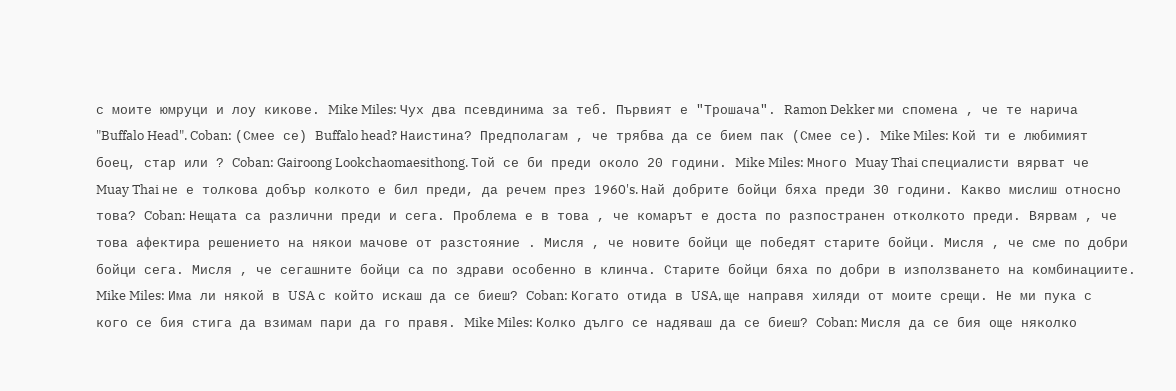с моите юмруци и лоу кикове. Mike Miles: Чух два псевдинима за теб. Първият е "Трошача". Ramon Dekker ми спомена , че те нарича "Buffalo Head". Coban: (Смее се) Buffalo head? Наистина? Предполагам , че трябва да се бием пак (Смее се). Mike Miles: Кой ти е любимият боец, стар или ? Coban: Gairoong Lookchaomaesithong. Той се би преди около 20 години. Mike Miles: Много Muay Thai специалисти вярват че Muay Thai не е толкова добър колкото е бил преди, да речем през 1960's. Най добрите бойци бяха преди 30 години. Какво мислиш относно това? Coban: Нещата са различни преди и сега. Проблема е в това , че комарът е доста по разпостранен отколкото преди. Вярвам , че това афектира решението на някои мачове от разстояние . Мисля , че новите бойци ще победят старите бойци. Мисля , че сме по добри бойци сега. Мисля , че сегашните бойци са по здрави особенно в клинча. Старите бойци бяха по добри в използването на комбинациите. Mike Miles: Има ли някой в USA с който искаш да се биеш? Coban: Когато отида в USA, ще направя хиляди от моите срещи. Не ми пука с кого се бия стига да взимам пари да го правя. Mike Miles: Колко дълго се надяваш да се биеш? Coban: Мисля да се бия още няколко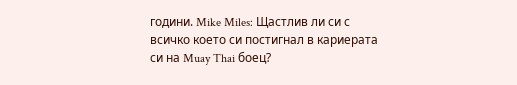години. Mike Miles: Щастлив ли си с всичко което си постигнал в кариерата си на Muay Thai боец?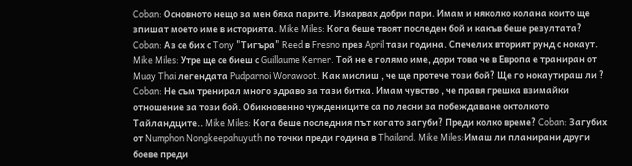Coban: Основното нещо за мен бяха парите. Изкарвах добри пари. Имам и няколко колана които ще зпишат моето име в историята. Mike Miles: Кога беше твоят последен бой и какъв беше резултата? Coban: Аз се бих с Tony "Тигъра" Reed в Fresno през April тази година. Спечелих вторият рунд с нокаут. Mike Miles: Утре ще се биеш с Guillaume Kerner. Той не е голямо име, дори това че в Европа е траниран от Muay Thai легендата Pudparnoi Worawoot. Как мислиш , че ще протече този бой? Ще го нокаутираш ли ? Coban: Не съм тренирал много здраво за тази битка. Имам чувство , че правя грешка взимайки отношение за този бой. Обикновенно чуждениците са по лесни за побеждаване октолкото Тайландците.. Mike Miles: Кога беше последния път когато загуби? Преди колко време? Coban: Загубих от Numphon Nongkeepahuyuth по точки преди година в Thailand. Mike Miles:Имаш ли планирани други боеве преди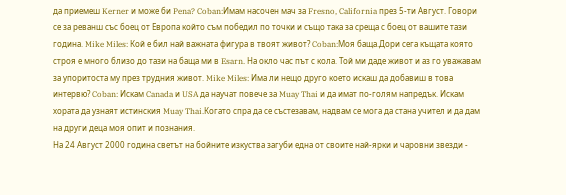да приемеш Kerner и може би Pena? Coban:Имам насочен мач за Fresno, California през 5-ти Август. Говори се за реванш със боец от Европа който съм победил по точки и също така за среща с боец от вашите тази година. Mike Miles: Кой е бил най важната фигура в твоят живот? Coban:Моя баща.Дори сега къщата която строя е много близо до тази на баща ми в Esarn. На окло час път с кола. Той ми даде живот и аз го уважавам за упоритоста му през трудния живот. Mike Miles: Има ли нещо друго което искаш да добавиш в това интервю? Coban: Искам Canada и USA да научат повече за Muay Thai и да имат по-голям напредък. Искам хората да узнаят истинския Muay Thai.Когато спра да се състезавам, надвам се мога да стана учител и да дам на други деца моя опит и познания.
На 24 Август 2000 година светът на бойните изкуства загуби една от своите най-ярки и чаровни звезди -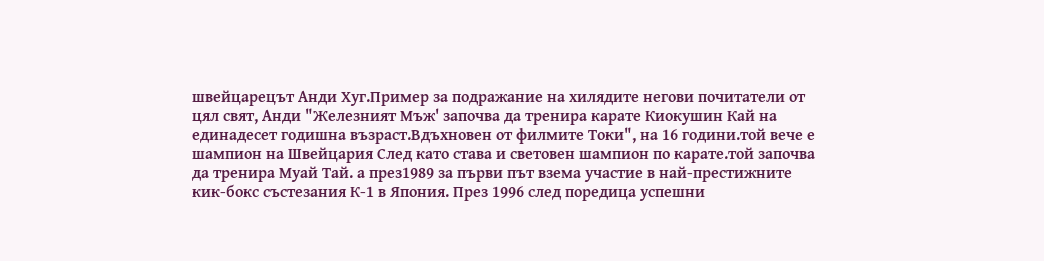швейцарецът Анди Хуг.Пример за подражание на хилядите негови почитатели от цял свят, Анди "Железният Мъж' започва да тренира карате Киокушин Кай на единадесет годишна възраст.Вдъхновен от филмите Токи", на 16 години.той вече е шампион на Швейцария След като става и световен шампион по карате.той започва да тренира Муай Тай. а през1989 за първи път взема участие в най-престижните кик-бокс състезания К-1 в Япония. През 1996 след поредица успешни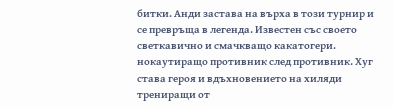битки. Анди застава на върха в този турнир и се превръща в легенда. Известен със своето светкавично и смачкващо какатогери. нокаутиращо противник след противник. Хуг става героя и вдъхновението на хиляди трениращи от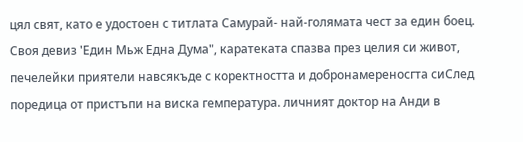цял свят, като е удостоен с титлата Самурай- най-голямата чест за един боец. Своя девиз 'Един Мьж Една Дума", каратеката спазва през целия си живот, печелейки приятели навсякъде с коректността и добронамереносгта сиСлед поредица от пристъпи на виска гемпература. личният доктор на Анди в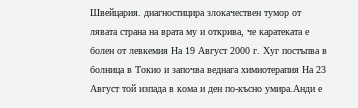Швейцария. диагностицира злокачествен тумор от лявата страна на врата му и открива, че каратеката е болен от левкемия На 19 Август 2000 г. Хуг постъпва в болница в Токио и започва веднага химиотерапия На 23 Август той изпада в кома и ден по-късно умира.Анди е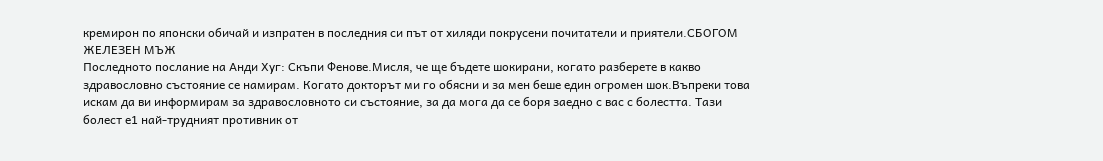кремирон по японски обичай и изпратен в последния си път от хиляди покрусени почитатели и приятели.СБОГОМ ЖЕЛЕЗЕН МЪЖ
Последното послание на Анди Хуг: Скъпи Фенове.Мисля, че ще бъдете шокирани, когато разберете в какво здравословно състояние се намирам. Когато докторът ми го обясни и за мен беше един огромен шок.Въпреки това искам да ви информирам за здравословното си състояние, за да мога да се боря заедно с вас с болестта. Тази болест е1 най-трудният противник от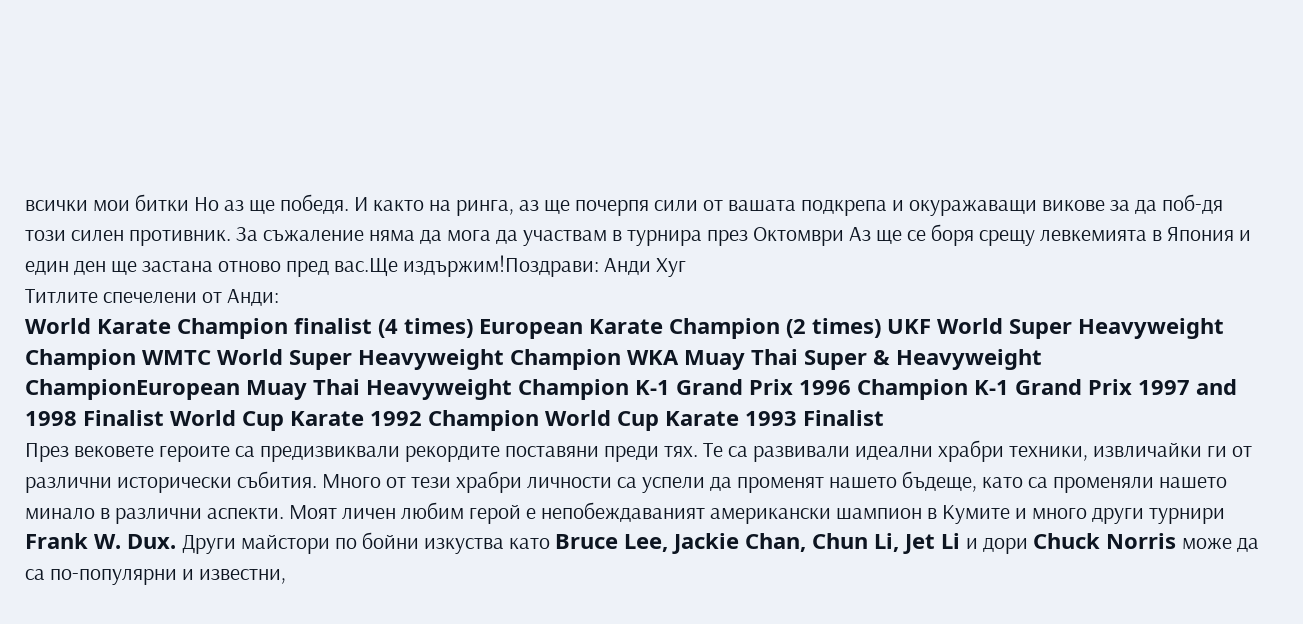всички мои битки Но аз ще победя. И както на ринга, аз ще почерпя сили от вашата подкрепа и окуражаващи викове за да поб-дя този силен противник. За съжаление няма да мога да участвам в турнира през Октомври Аз ще се боря срещу левкемията в Япония и един ден ще застана отново пред вас.Ще издържим!Поздрави: Анди Хуг
Титлите спечелени от Анди:
World Karate Champion finalist (4 times) European Karate Champion (2 times) UKF World Super Heavyweight Champion WMTC World Super Heavyweight Champion WKA Muay Thai Super & Heavyweight ChampionEuropean Muay Thai Heavyweight Champion K-1 Grand Prix 1996 Champion K-1 Grand Prix 1997 and 1998 Finalist World Cup Karate 1992 Champion World Cup Karate 1993 Finalist
През вековете героите са предизвиквали рекордите поставяни преди тях. Те са развивали идеални храбри техники, извличайки ги от различни исторически събития. Много от тези храбри личности са успели да променят нашето бъдеще, като са променяли нашето минало в различни аспекти. Моят личен любим герой е непобеждаваният американски шампион в Кумите и много други турнири Frank W. Dux. Други майстори по бойни изкуства като Bruce Lee, Jackie Chan, Chun Li, Jet Li и дори Chuck Norris може да са по-популярни и известни,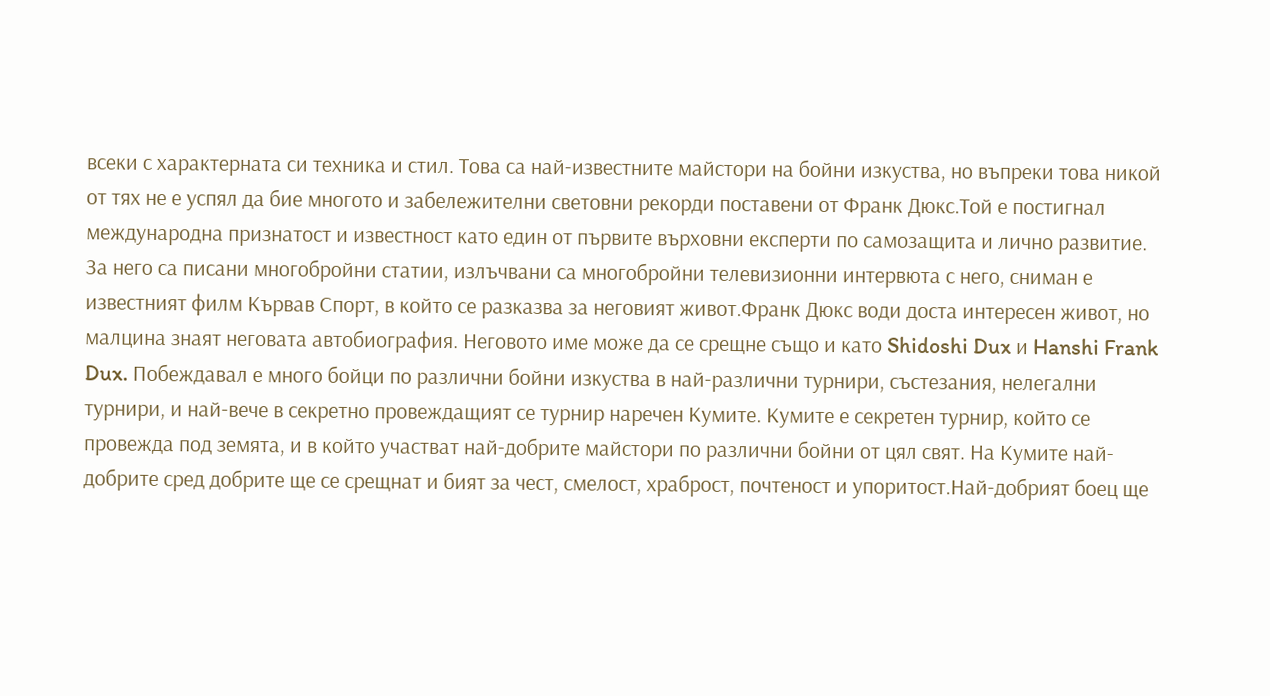всеки с характерната си техника и стил. Това са най-известните майстори на бойни изкуства, но въпреки това никой от тях не е успял да бие многото и забележителни световни рекорди поставени от Франк Дюкс.Той е постигнал международна признатост и известност като един от първите върховни експерти по самозащита и лично развитие. За него са писани многобройни статии, излъчвани са многобройни телевизионни интервюта с него, сниман е известният филм Кървав Спорт, в който се разказва за неговият живот.Франк Дюкс води доста интересен живот, но малцина знаят неговата автобиография. Неговото име може да се срещне също и като Shidoshi Dux и Hanshi Frank Dux. Побеждавал е много бойци по различни бойни изкуства в най-различни турнири, състезания, нелегални турнири, и най-вече в секретно провеждащият се турнир наречен Кумите. Кумите е секретен турнир, който се провежда под земята, и в който участват най-добрите майстори по различни бойни от цял свят. На Кумите най-добрите сред добрите ще се срещнат и бият за чест, смелост, храброст, почтеност и упоритост.Най-добрият боец ще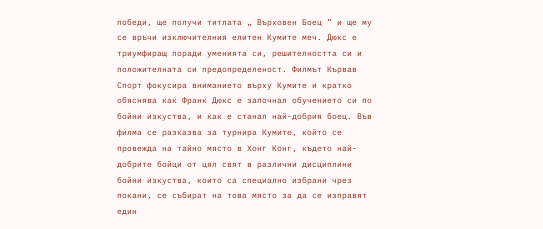победи, ще получи титлата „ Върховен Боец ” и ще му се връчи изключителния елитен Кумите меч. Дюкс е триумфиращ поради уменията си, решителността си и положителната си предопределеност. Филмът Кървав Спорт фокусира вниманието върху Кумите и кратко обяснява как Франк Дюкс е започнал обучението си по бойни изкуства, и как е станал най-добрия боец. Във филма се разказва за турнира Кумите, който се провежда на тайно място в Хонг Конг, където най-добрите бойци от цял свят в различни дисциплини бойни изкуства, които са специално избрани чрез покани, се събират на това място за да се изправят един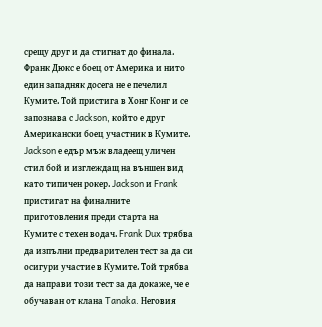срещу друг и да стигнат до финала. Франк Дюкс е боец от Америка и нито един западняк досега не е печелил Кумите. Той пристига в Хонг Конг и се запознава с Jackson, който е друг Американски боец участник в Кумите. Jackson е едър мъж владеещ уличен стил бой и изглеждащ на външен вид като типичен рокер. Jackson и Frank пристигат на финалните приготовления преди старта на Кумите с техен водач. Frank Dux трябва да изпълни предварителен тест за да си осигури участие в Кумите. Той трябва да направи този тест за да докаже, че е обучаван от клана Tanaka. Неговия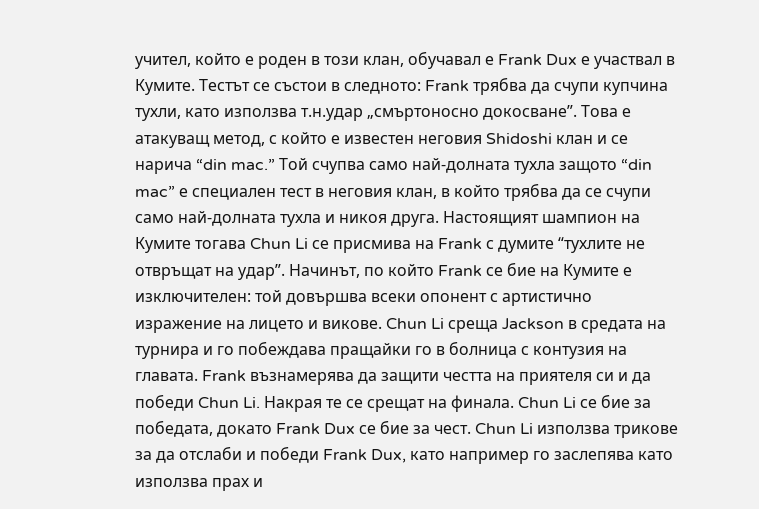учител, който е роден в този клан, обучавал е Frank Dux е участвал в Кумите. Тестът се състои в следното: Frank трябва да счупи купчина тухли, като използва т.н.удар „смъртоносно докосване”. Това е атакуващ метод, с който е известен неговия Shidoshi клан и се нарича “din mac.” Той счупва само най-долната тухла защото “din mac” е специален тест в неговия клан, в който трябва да се счупи само най-долната тухла и никоя друга. Настоящият шампион на Кумите тогава Chun Li се присмива на Frank с думите “тухлите не отвръщат на удар”. Начинът, по който Frank се бие на Кумите е изключителен: той довършва всеки опонент с артистично изражение на лицето и викове. Chun Li среща Jackson в средата на турнира и го побеждава пращайки го в болница с контузия на главата. Frank възнамерява да защити честта на приятеля си и да победи Chun Li. Накрая те се срещат на финала. Chun Li се бие за победата, докато Frank Dux се бие за чест. Chun Li използва трикове за да отслаби и победи Frank Dux, като например го заслепява като използва прах и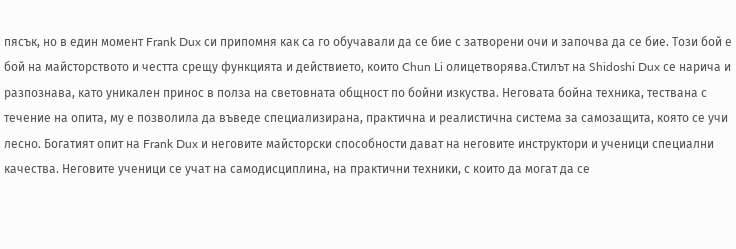пясък, но в един момент Frank Dux си припомня как са го обучавали да се бие с затворени очи и започва да се бие. Този бой е бой на майсторството и честта срещу функцията и действието, които Chun Li олицетворява.Стилът на Shidoshi Dux се нарича и разпознава, като уникален принос в полза на световната общност по бойни изкуства. Неговата бойна техника, тествана с течение на опита, му е позволила да въведе специализирана, практична и реалистична система за самозащита, която се учи лесно. Богатият опит на Frank Dux и неговите майсторски способности дават на неговите инструктори и ученици специални качества. Неговите ученици се учат на самодисциплина, на практични техники, с които да могат да се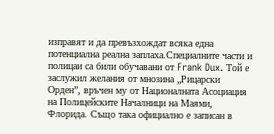изправят и да превъзхождат всяка една потенциална реална заплаха.Специалните части и полицаи са били обучавани от Frank Dux. Той е заслужил желания от мнозина „Рицарски Орден”, връчен му от Националната Асоциация на Полицейските Началници на Маями, Флорида. Също така официално е записан в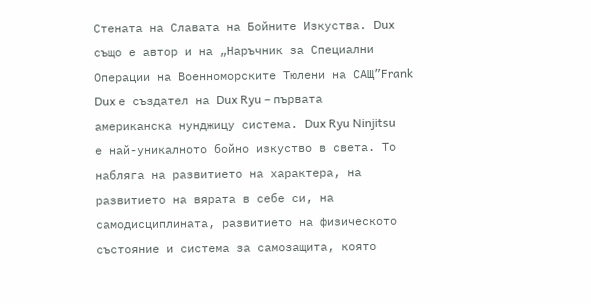Стената на Славата на Бойните Изкуства. Dux също е автор и на „Наръчник за Специални Операции на Военноморските Тюлени на САЩ”Frank Dux е създател на Dux Ryu – първата американска нунджицу система. Dux Ryu Ninjitsu е най-уникалното бойно изкуство в света. То набляга на развитието на характера, на развитието на вярата в себе си, на самодисциплината, развитието на физическото състояние и система за самозащита, която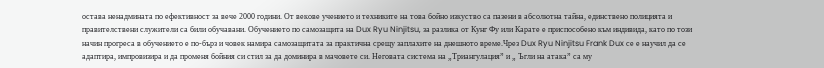остава ненадмината по ефективност за вече 2000 години. От векове учението и техниките на това бойно изкуство са пазени в абсолютна тайна, единствено полицията и правителствени служители са били обучавани. Обучението по самозащита на Dux Ryu Ninjitsu, за разлика от Кунг Фу или Карате е приспособено към индивида, като по този начин прогреса в обучението е по-бърз и човек намира самозащитата за практична срещу заплахите на днешното време.Чрез Dux Ryu Ninjitsu Frank Dux се е научил да се адаптира, импровизира и да променя бойния си стил за да доминира в мачовете си. Неговата система на „Триангулация” и „ Ъгли на атака” са му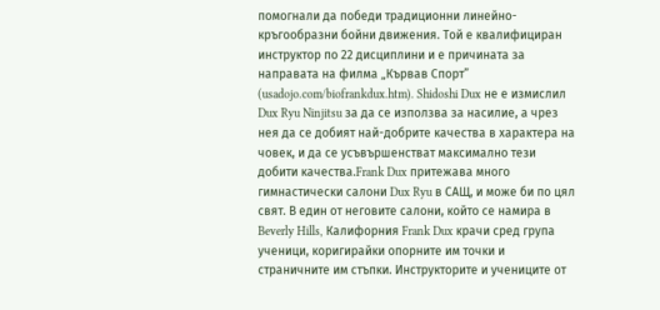помогнали да победи традиционни линейно-кръгообразни бойни движения. Той е квалифициран инструктор по 22 дисциплини и е причината за направата на филма „Кървав Спорт” (usadojo.com/biofrankdux.htm). Shidoshi Dux не е измислил Dux Ryu Ninjitsu за да се използва за насилие, а чрез нея да се добият най-добрите качества в характера на човек, и да се усъвършенстват максимално тези добити качества.Frank Dux притежава много гимнастически салони Dux Ryu в САЩ, и може би по цял свят. В един от неговите салони, който се намира в Beverly Hills, Калифорния Frank Dux крачи сред група ученици, коригирайки опорните им точки и страничните им стъпки. Инструкторите и учениците от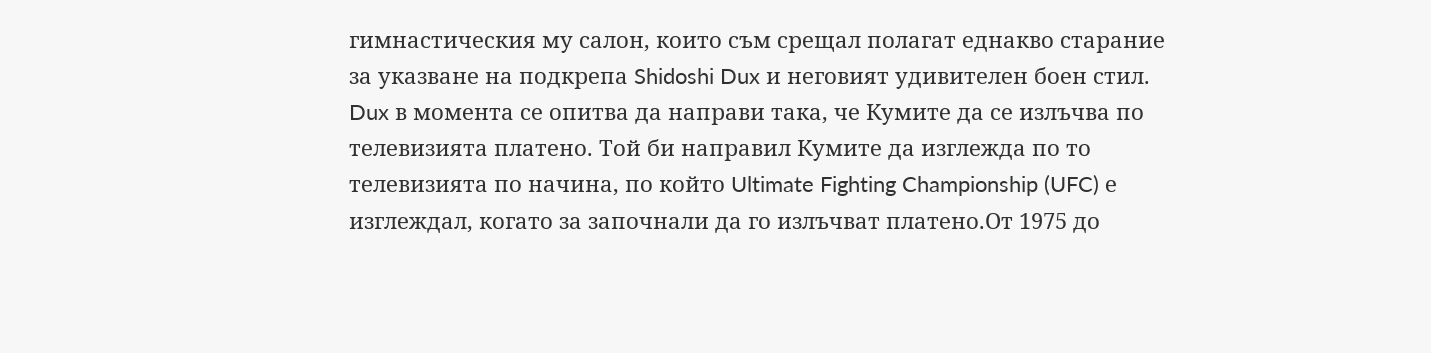гимнастическия му салон, които съм срещал полагат еднакво старание за указване на подкрепа Shidoshi Dux и неговият удивителен боен стил. Dux в момента се опитва да направи така, че Кумите да се излъчва по телевизията платено. Той би направил Кумите да изглежда по то телевизията по начина, по който Ultimate Fighting Championship (UFC) е изглеждал, когато за започнали да го излъчват платено.От 1975 до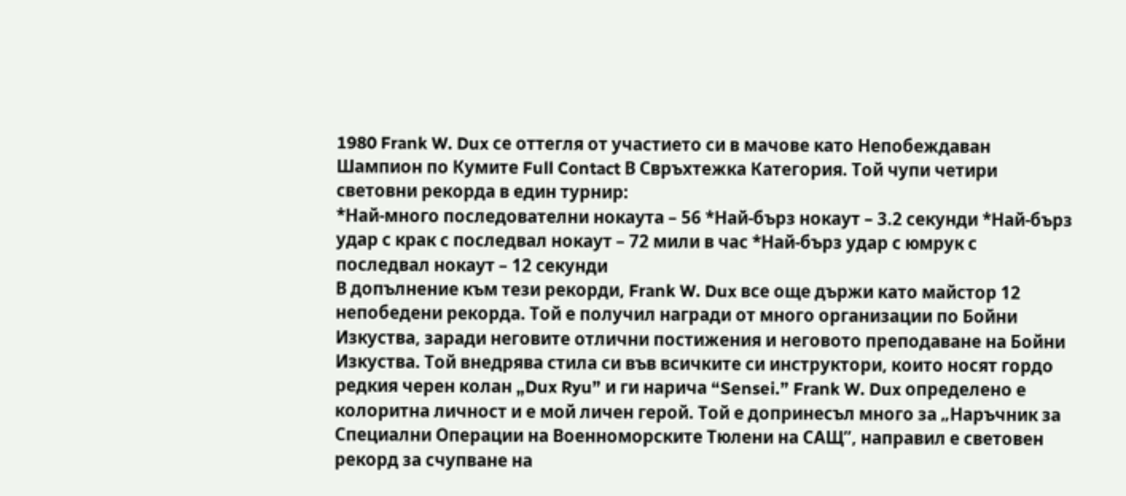1980 Frank W. Dux се оттегля от участието си в мачове като Непобеждаван Шампион по Кумите Full Contact В Свръхтежка Категория. Той чупи четири световни рекорда в един турнир:
*Най-много последователни нокаута – 56 *Най-бърз нокаут – 3.2 секунди *Най-бърз удар с крак с последвал нокаут – 72 мили в час *Най-бърз удар с юмрук с последвал нокаут – 12 секунди
В допълнение към тези рекорди, Frank W. Dux все още държи като майстор 12 непобедени рекорда. Той е получил награди от много организации по Бойни Изкуства, заради неговите отлични постижения и неговото преподаване на Бойни Изкуства. Той внедрява стила си във всичките си инструктори, които носят гордо редкия черен колан „Dux Ryu” и ги нарича “Sensei.” Frank W. Dux определено е колоритна личност и е мой личен герой. Той е допринесъл много за „Наръчник за Специални Операции на Военноморските Тюлени на САЩ”, направил е световен рекорд за счупване на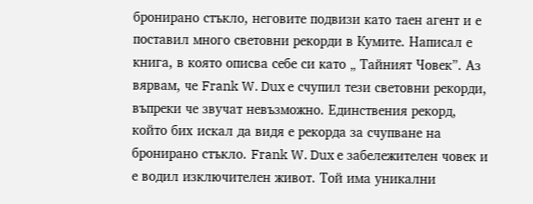бронирано стъкло, неговите подвизи като таен агент и е поставил много световни рекорди в Кумите. Написал е книга, в която описва себе си като „ Тайният Човек”. Аз вярвам, че Frank W. Dux е счупил тези световни рекорди, въпреки че звучат невъзможно. Единствения рекорд, който бих искал да видя е рекорда за счупване на бронирано стъкло. Frank W. Dux е забележителен човек и е водил изключителен живот. Той има уникални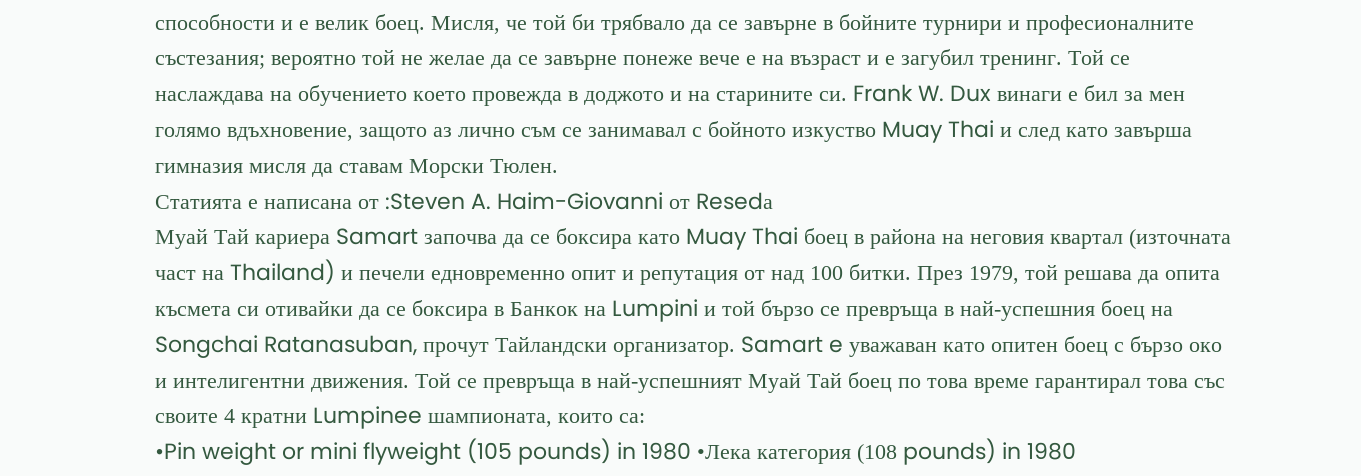способности и е велик боец. Мисля, че той би трябвало да се завърне в бойните турнири и професионалните състезания; вероятно той не желае да се завърне понеже вече е на възраст и е загубил тренинг. Той се наслаждава на обучението което провежда в доджото и на старините си. Frank W. Dux винаги е бил за мен голямо вдъхновение, защото аз лично съм се занимавал с бойното изкуство Muay Thai и след като завърша гимназия мисля да ставам Морски Тюлен.
Статията е написана от :Steven A. Haim-Giovanni от Resedа
Муай Тай кариера Samart започва да се боксира като Muay Thai боец в района на неговия квартал (източната част на Thailand) и печели едновременно опит и репутация от над 100 битки. През 1979, той решава да опита късмета си отивайки да се боксира в Банкок на Lumpini и той бързо се превръща в най-успешния боец на Songchai Ratanasuban, прочут Тайландски организатор. Samart e уважаван като опитен боец с бързо око и интелигентни движения. Той се превръща в най-успешният Муай Тай боец по това време гарантирал това със своите 4 кратни Lumpinee шампионата, които са:
•Pin weight or mini flyweight (105 pounds) in 1980 •Лека категория (108 pounds) in 1980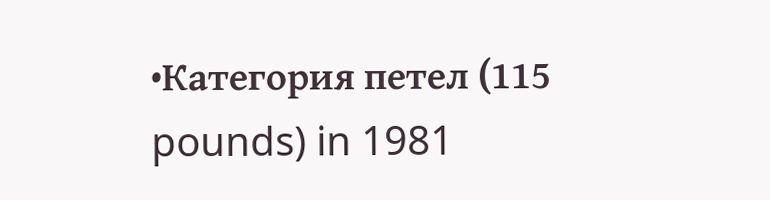•Категория петел (115 pounds) in 1981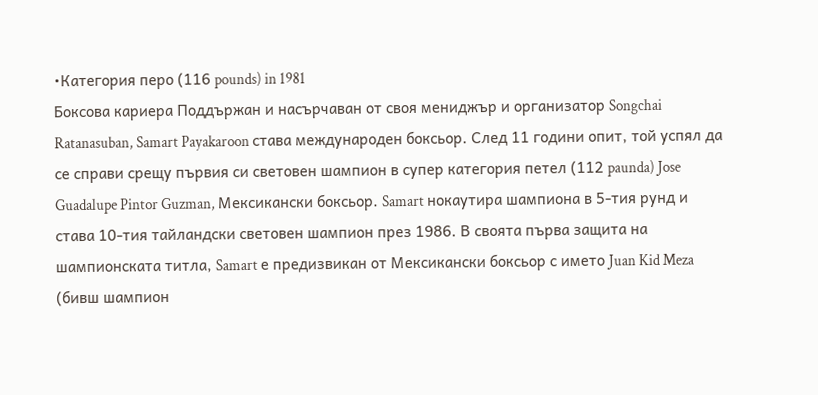•Категория перо (116 pounds) in 1981
Боксова кариера Поддържан и насърчаван от своя мениджър и организатор Songchai Ratanasuban, Samart Payakaroon става международен боксьор. След 11 години опит, той успял да се справи срещу първия си световен шампион в супер категория петел (112 paunda) Jose Guadalupe Pintor Guzman, Мексикански боксьор. Samart нокаутира шампиона в 5-тия рунд и става 10-тия тайландски световен шампион през 1986. В своята първа защита на шампионската титла, Samart е предизвикан от Мексикански боксьор с името Juan Kid Meza (бивш шампион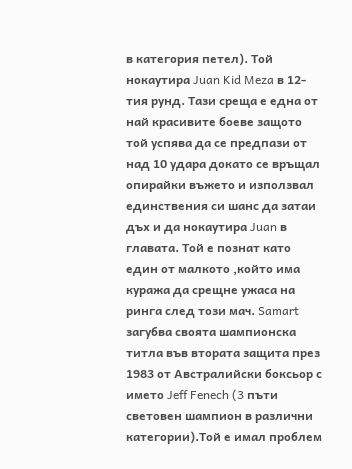в категория петел). Той нокаутира Juan Kid Meza в 12-тия рунд. Тази среща е една от най красивите боеве защото той успява да се предпази от над 10 удара докато се връщал опирайки въжето и използвал единствения си шанс да затаи дъх и да нокаутира Juan в главата. Tой е познат като един от малкото ,който има куража да срещне ужаса на ринга след този мач. Samart загубва своята шампионска титла във втората защита през 1983 от Австралийски боксьор с името Jeff Fenech (3 пъти световен шампион в различни категории).Той е имал проблем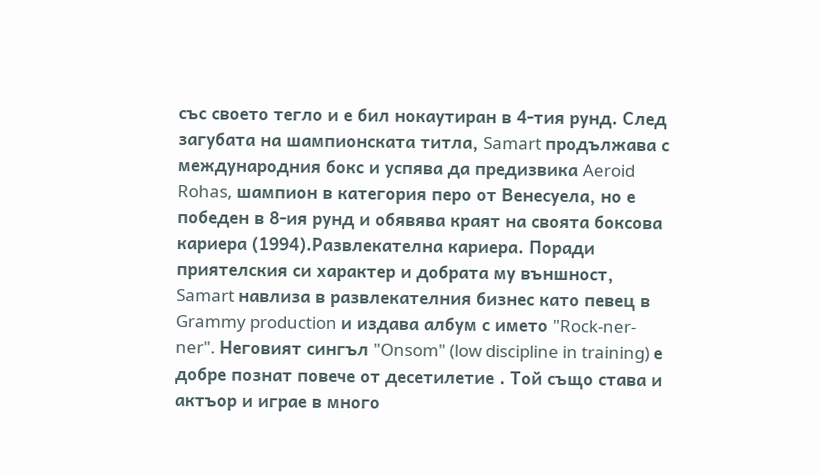със своето тегло и е бил нокаутиран в 4-тия рунд. След загубата на шампионската титла, Samart продължава с международния бокс и успява да предизвика Aeroid Rohas, шампион в категория перо от Венесуела, но е победен в 8-ия рунд и обявява краят на своята боксова кариера (1994).Развлекателна кариера. Поради приятелския си характер и добрата му външност, Samart навлиза в развлекателния бизнес като певец в Grammy production и издава албум с името "Rock-ner-ner". Неговият сингъл "Onsom" (low discipline in training) е добре познат повече от десетилетие . Той също става и актъор и играе в много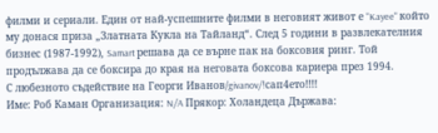филми и сериали. Един от най-успешните филми в неговият живот е "Kayee" който му донася приза „Златната Кукла на Тайланд“. След 5 години в развлекателния бизнес (1987-1992), Samart решава да се върне пак на боксовия ринг. Той продължава да се боксира до края на неговата боксова кариера през 1994.
С любезното съдействие на Георги Иванов/givanov/!сап4ето!!!!
Име: Роб Каман Организация: N/A Прякор: Холандеца Държава: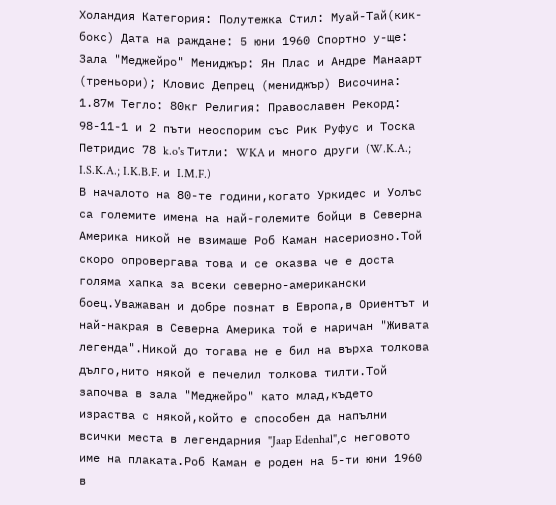Холандия Категория: Полутежка Стил: Муай-Тай(кик-бокс) Дата на раждане: 5 юни 1960 Спортно у-ще: Зала "Меджейро" Мениджър: Ян Плас и Андре Манаарт (треньори); Кловис Депрец (мениджър) Височина: 1.87м Тегло: 80кг Религия: Православен Рекорд: 98-11-1 и 2 пъти неоспорим със Рик Руфус и Тоска Петридис 78 k.o's Титли: WKA и много други (W.K.A.; I.S.K.A.; I.K.B.F. и I.M.F.)
В началото на 80-те години,когато Уркидес и Уолъс са големите имена на най-големите бойци в Северна Америка никой не взимаше Роб Каман насериозно.Той скоро опровергава това и се оказва че е доста голяма хапка за всеки северно-американски боец.Уважаван и добре познат в Европа,в Ориентът и най-накрая в Северна Америка той е наричан "Живата легенда".Никой до тогава не е бил на върха толкова дълго,нито някой е печелил толкова тилти.Той започва в зала "Меджейро" като млад,където израства с някой,който е способен да напълни всички места в легендарния "Jaap Edenhal",с неговото име на плаката.Роб Каман е роден на 5-ти юни 1960 в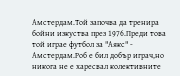Амстердам.Той започва да тренира бойни изкуства през 1976.Преди това той играе футбол за "Аякс" - Амстердам.Роб е бил добър играч,но никога не е харесвал колективните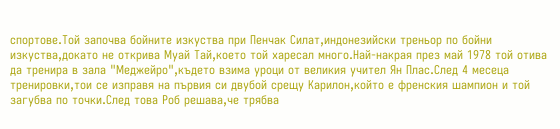спортове.Той започва бойните изкуства при Пенчак Силат,индонезийски треньор по бойни изкуства,докато не открива Муай Тай,което той харесал много.Най-накрая през май 1978 той отива да тренира в зала "Меджейро",където взима уроци от великия учител Ян Плас.След 4 месеца тренировки,тои се изправя на първия си двубой срещу Карилон,който е френския шампион и той загубва по точки.След това Роб решава,че трябва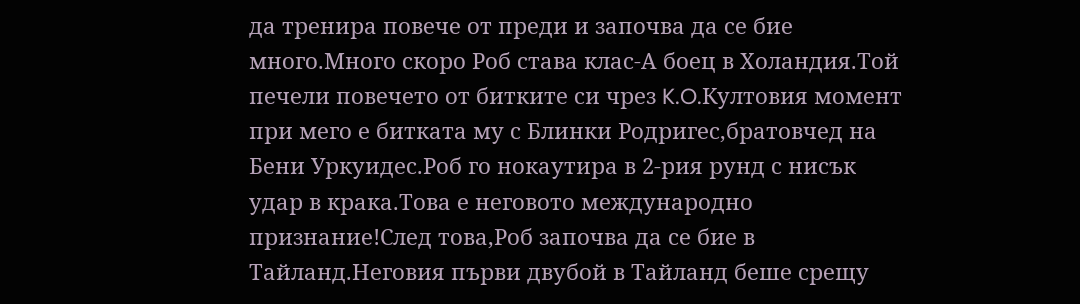да тренира повече от преди и започва да се бие много.Много скоро Роб става клас-А боец в Холандия.Той печели повечето от битките си чрез K.O.Култовия момент при мего е битката му с Блинки Родригес,братовчед на Бени Уркуидес.Роб го нокаутира в 2-рия рунд с нисък удар в крака.Това е неговото международно признание!След това,Роб започва да се бие в Тайланд.Неговия първи двубой в Тайланд беше срещу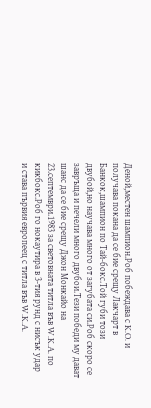Деной,местен шампион.Роб побеждава с K.O. и получава покана да се бие срещу Лакчарт в Банкок,шампион по Тай-бокс.Той губи този двубой,но научава много от загубата си.Роб скоро се завръща и печели много двубои.Тези победи му дават шанс да се бие срещу Джон Монкайо на 23.септември.1983 за световната титла във W.K.A. по кикбокс.Роб го нокаутира в 3-тия рунд с нисък удар и става първия европеец с титла във W.K.A.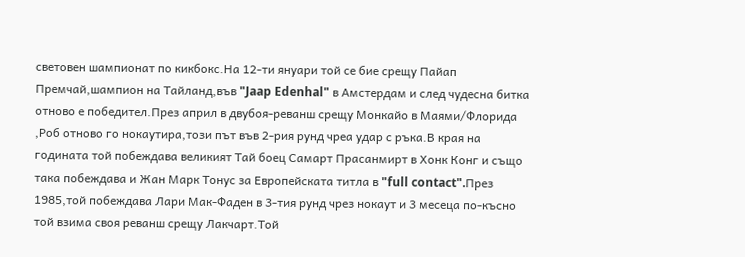световен шампионат по кикбокс.На 12-ти януари той се бие срещу Пайап Премчай,шампион на Тайланд,във "Jaap Edenhal" в Амстердам и след чудесна битка отново е победител.През април в двубоя-реванш срещу Монкайо в Маями/Флорида ,Роб отново го нокаутира,този път във 2-рия рунд чреа удар с ръка.В края на годината той побеждава великият Тай боец Самарт Прасанмирт в Хонк Конг и също така побеждава и Жан Марк Тонус за Европейската титла в "full contact".През 1985,той побеждава Лари Мак-Фаден в 3-тия рунд чрез нокаут и 3 месеца по-късно той взима своя реванш срещу Лакчарт.Той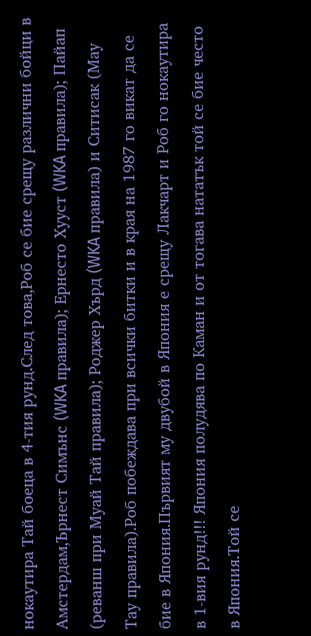нокаутира Тай боеца в 4-тия рунд.След това,Роб се бие срещу различни бойци в Амстердам,Ърнест Симънс (WKA правила); Ернесто Хууст (WKA правила); Пайап (реванш при Муай Тай правила); Роджер Хърд (WKA правила) и Ситисак (Мау Тау правила).Роб побеждава при всички битки и в края на 1987 го викат да се бие в Япония.Първият му двубой в Япония е срещу Лакчарт и Роб го нокаутира в 1-вия рунд!!! Япония полудява по Каман и от тогава нататък той се бие често в Япония.Той се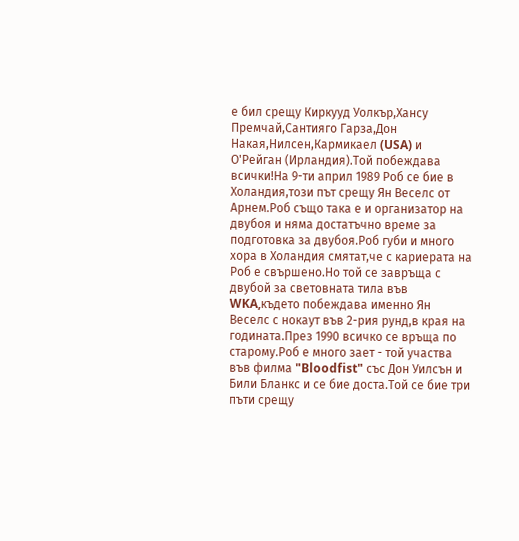е бил срещу Киркууд Уолкър,Хансу Премчай,Сантияго Гарза,Дон Накая,Нилсен,Кармикаел (USA) и О'Рейган (Ирландия).Той побеждава всички!На 9-ти април 1989 Роб се бие в Холандия,този път срещу Ян Веселс от Арнем.Роб също така е и организатор на двубоя и няма достатъчно време за подготовка за двубоя.Роб губи и много хора в Холандия смятат,че с кариерата на Роб е свършено.Но той се завръща с двубой за световната тила във WKA,където побеждава именно Ян Веселс с нокаут във 2-рия рунд,в края на годината.През 1990 всичко се връща по старому.Роб е много зает - той участва във филма "Bloodfist" със Дон Уилсън и Били Бланкс и се бие доста.Той се бие три пъти срещу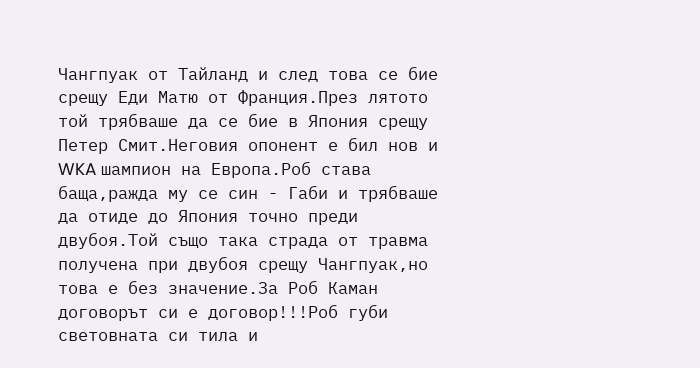Чангпуак от Тайланд и след това се бие срещу Еди Матю от Франция.През лятото той трябваше да се бие в Япония срещу Петер Смит.Неговия опонент е бил нов и WKA шампион на Европа.Роб става баща,ражда му се син - Габи и трябваше да отиде до Япония точно преди двубоя.Той също така страда от травма получена при двубоя срещу Чангпуак,но това е без значение.За Роб Каман договорът си е договор!!!Роб губи световната си тила и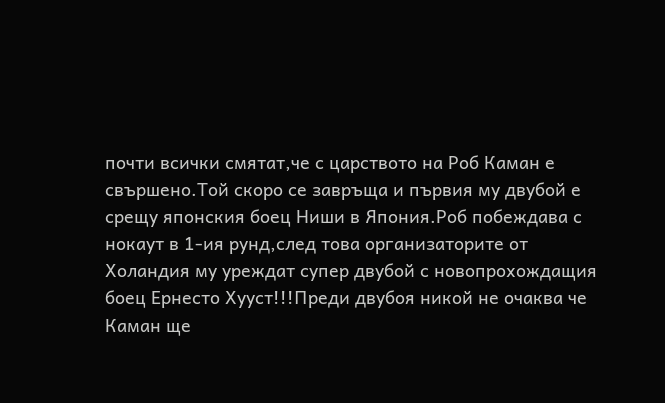почти всички смятат,че с царството на Роб Каман е свършено.Той скоро се завръща и първия му двубой е срещу японския боец Ниши в Япония.Роб побеждава с нокаут в 1-ия рунд,след това организаторите от Холандия му уреждат супер двубой с новопрохождащия боец Ернесто Хууст!!!Преди двубоя никой не очаква че Каман ще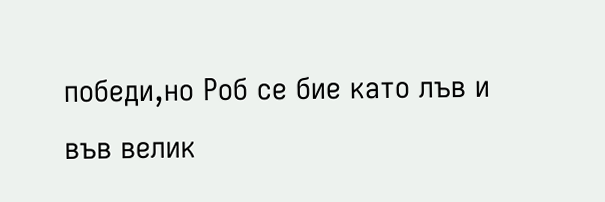победи,но Роб се бие като лъв и във велик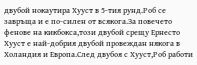двубой нокаутира Хууст в 5-тия рунд.Роб се завръща и е по-силен от всякога.За повечето фенове на кикбокса,този двубой срещу Ернесто Хууст е най-добрия двубой провеждан някога в Холандия и Европа.След двубоя с Хууст,Роб работи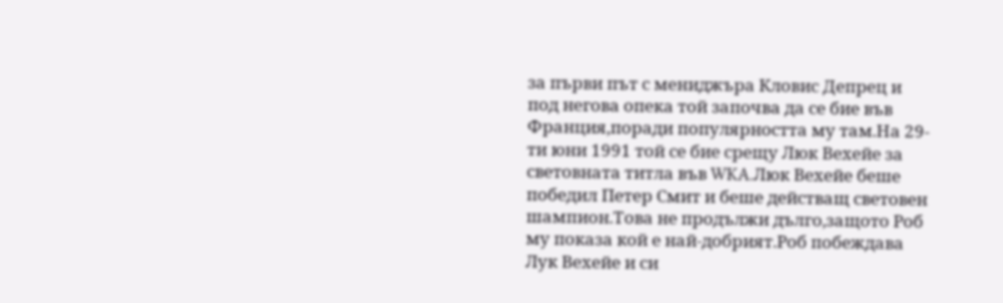за първи път с мениджъра Кловис Депрец и под негова опека той започва да се бие във Франция,поради популярността му там.На 29-ти юни 1991 той се бие срещу Люк Вехейе за световната титла във WKA.Люк Вехейе беше победил Петер Смит и беше действащ световен шампион.Това не продължи дълго,защото Роб му показа кой е най-добрият.Роб побеждава Лук Вехейе и си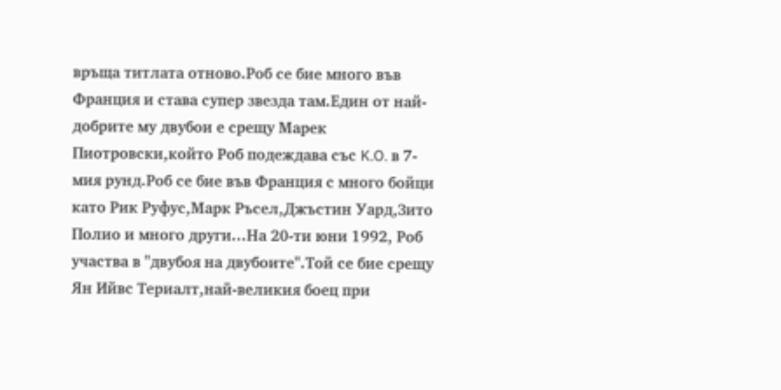връща титлата отново.Роб се бие много във Франция и става супер звезда там.Един от най-добрите му двубои е срещу Марек Пиотровски,който Роб подеждава със K.O. в 7-мия рунд.Роб се бие във Франция с много бойци като Рик Руфус,Марк Ръсел,Джъстин Уард,Зито Полио и много други...На 20-ти юни 1992, Роб участва в "двубоя на двубоите".Той се бие срещу Ян Ийвс Териалт,най-великия боец при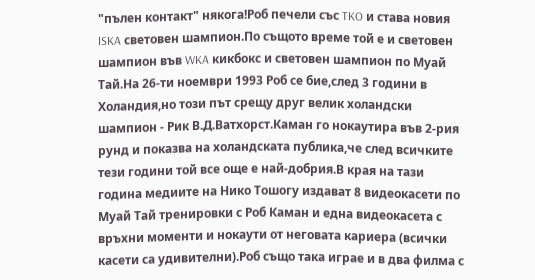"пълен контакт" някога!Роб печели със TKO и става новия ISKA световен шампион.По същото време той е и световен шампион във WKA кикбокс и световен шампион по Муай Тай.На 26-ти ноември 1993 Роб се бие,след 3 години в Холандия,но този път срещу друг велик холандски шампион - Рик В.Д.Ватхорст.Каман го нокаутира във 2-рия рунд и показва на холандската публика,че след всичките тези години той все още е най-добрия.В края на тази година медиите на Нико Тошогу издават 8 видеокасети по Муай Тай тренировки с Роб Каман и една видеокасета с връхни моменти и нокаути от неговата кариера (всички касети са удивителни).Роб също така играе и в два филма с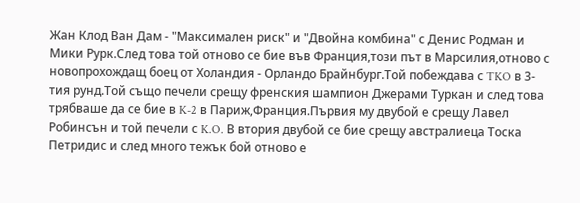Жан Клод Ван Дам - "Максимален риск" и "Двойна комбина" с Денис Родман и Мики Рурк.След това той отново се бие във Франция,този път в Марсилия,отново с новопрохождащ боец от Холандия - Орландо Брайнбург.Той побеждава с TKO в 3-тия рунд.Той също печели срещу френския шампион Джерами Туркан и след това трябваше да се бие в K-2 в Париж,Франция.Първия му двубой е срещу Лавел Робинсън и той печели с K.O. В втория двубой се бие срещу австралиеца Тоска Петридис и след много тежък бой отново е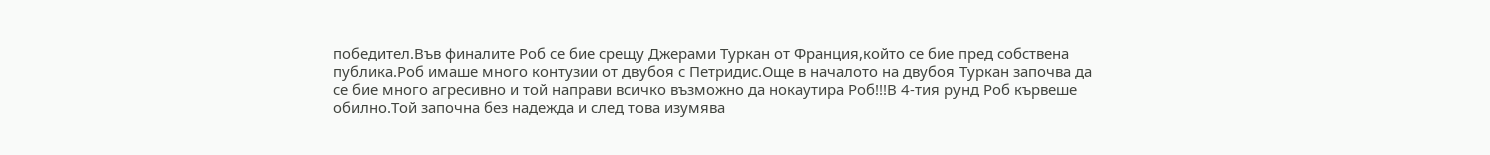победител.Във финалите Роб се бие срещу Джерами Туркан от Франция,който се бие пред собствена публика.Роб имаше много контузии от двубоя с Петридис.Още в началото на двубоя Туркан започва да се бие много агресивно и той направи всичко възможно да нокаутира Роб!!!В 4-тия рунд Роб кървеше обилно.Той започна без надежда и след това изумява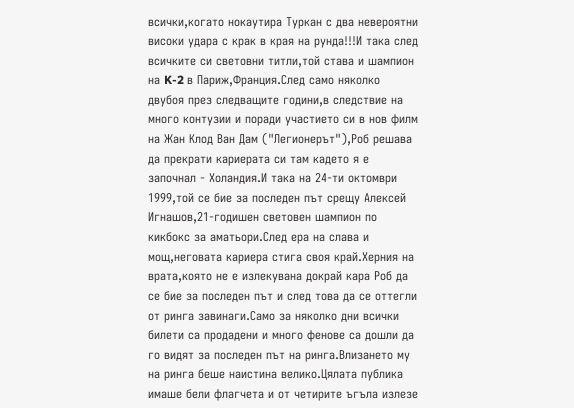всички,когато нокаутира Туркан с два невероятни високи удара с крак в края на рунда!!!И така след всичките си световни титли,той става и шампион на K-2 в Париж,Франция.След само няколко двубоя през следващите години,в следствие на много контузии и поради участието си в нов филм на Жан Клод Ван Дам ("Легионерът"),Роб решава да прекрати кариерата си там кадето я е започнал - Холандия.И така на 24-ти октомври 1999,той се бие за последен път срещу Алексей Игнашов,21-годишен световен шампион по кикбокс за аматьори.След ера на слава и мощ,неговата кариера стига своя край.Херния на врата,която не е излекувана докрай кара Роб да се бие за последен път и след това да се оттегли от ринга завинаги.Само за няколко дни всички билети са продадени и много фенове са дошли да го видят за последен път на ринга.Влизането му на ринга беше наистина велико.Цялата публика имаше бели флагчета и от четирите ъгъла излезе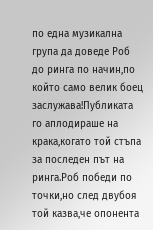по една музикална група да доведе Роб до ринга по начин,по който само велик боец заслужава!Публиката го аплодираше на крака,когато той стъпа за последен път на ринга.Роб победи по точки,но след двубоя той казва,че опонента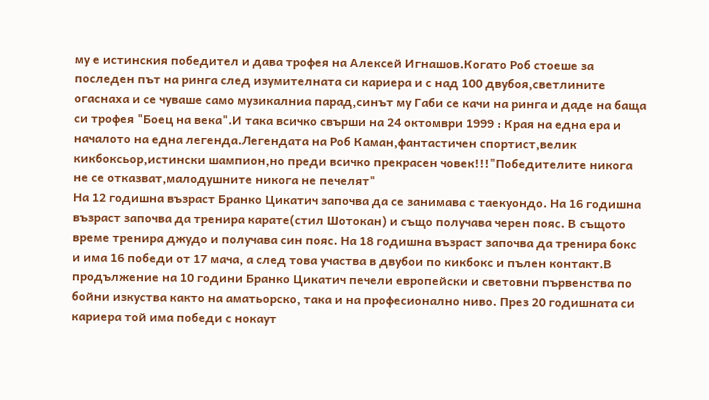му е истинския победител и дава трофея на Алексей Игнашов.Когато Роб стоеше за последен път на ринга след изумителната си кариера и с над 100 двубоя,светлините огаснаха и се чуваше само музикалниа парад,синът му Габи се качи на ринга и даде на баща си трофея "Боец на века".И така всичко свърши на 24 октомври 1999 : Края на една ера и началото на една легенда.Легендата на Роб Каман,фантастичен спортист,велик кикбоксьор,истински шампион,но преди всичко прекрасен човек!!!"Победителите никога не се отказват,малодушните никога не печелят"
На 12 годишна възраст Бранко Цикатич започва да се занимава с таекуондо. На 16 годишна възраст започва да тренира карате(стил Шотокан) и също получава черен пояс. В същото време тренира джудо и получава син пояс. На 18 годишна възраст започва да тренира бокс и има 16 победи от 17 мача, а след това участва в двубои по кикбокс и пълен контакт.В продължение на 10 години Бранко Цикатич печели европейски и световни първенства по бойни изкуства както на аматьорско, така и на професионално ниво. През 20 годишната си кариера той има победи с нокаут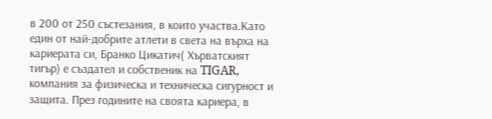в 200 от 250 състезания, в които участва.Като един от най-добрите атлети в света на върха на кариерата си, Бранко Цикатич( Хърватският тигър) е създател и собственик на TIGAR, компания за физическа и техническа сигурност и защита. През годините на своята кариера, в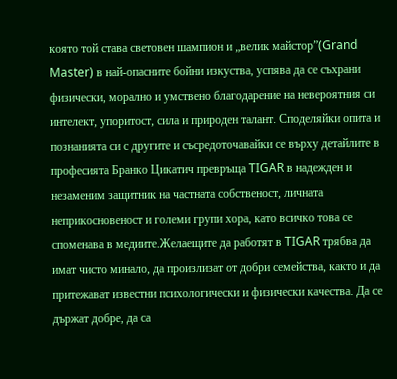която той става световен шампион и „велик майстор”(Grand Master) в най-опасните бойни изкуства, успява да се съхрани физически, морално и умствено благодарение на невероятния си интелект, упоритост, сила и природен талант. Споделяйки опита и познанията си с другите и съсредоточавайки се върху детайлите в професията Бранко Цикатич превръща TIGAR в надежден и незаменим защитник на частната собственост, личната неприкосновеност и големи групи хора, като всичко това се споменава в медиите.Желаещите да работят в TIGAR трябва да имат чисто минало, да произлизат от добри семейства, както и да притежават известни психологически и физически качества. Да се държат добре, да са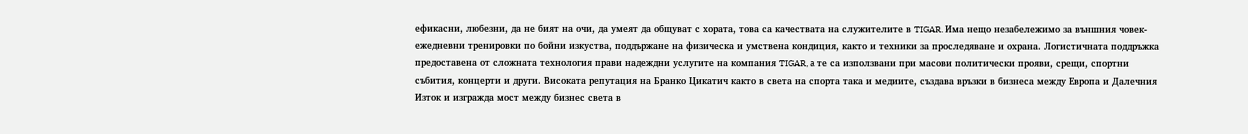ефикасни, любезни, да не бият на очи, да умеят да общуват с хората, това са качествата на служителите в TIGAR. Има нещо незабележимо за външния човек-ежедневни тренировки по бойни изкуства, поддържане на физическа и умствена кондиция, както и техники за проследяване и охрана. Логистичната поддръжка предоставена от сложната технология прави надеждни услугите на компания TIGAR, a те са използвани при масови политически прояви, срещи, спортни събития, концерти и други. Високата репутация на Бранко Цикатич както в света на спорта така и медиите, създава връзки в бизнеса между Европа и Далечния Изток и изгражда мост между бизнес света в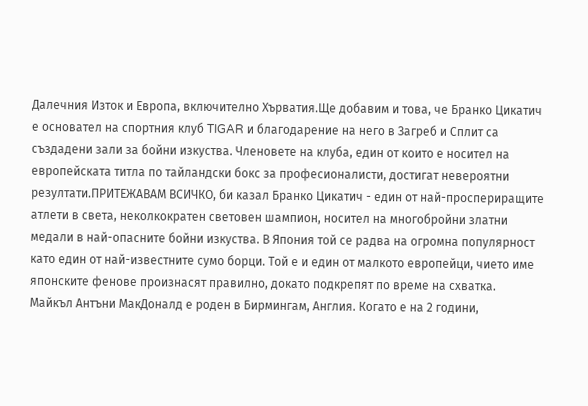Далечния Изток и Европа, включително Хърватия.Ще добавим и това, че Бранко Цикатич е основател на спортния клуб TIGAR и благодарение на него в Загреб и Сплит са създадени зали за бойни изкуства. Членовете на клуба, един от които е носител на европейската титла по тайландски бокс за професионалисти, достигат невероятни резултати.ПРИТЕЖАВАМ ВСИЧКО, би казал Бранко Цикатич - един от най-проспериращите атлети в света, неколкократен световен шампион, носител на многобройни златни медали в най-опасните бойни изкуства. В Япония той се радва на огромна популярност като един от най-известните сумо борци. Той е и един от малкото европейци, чието име японските фенове произнасят правилно, докато подкрепят по време на схватка.
Майкъл Антъни МакДоналд е роден в Бирмингам, Англия. Когато е на 2 години,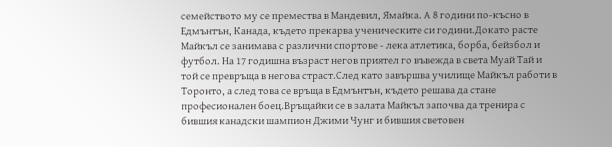семейството му се премества в Мандевил, Ямайка. А 8 години по-късно в Едмънтън, Канада, където прекарва ученическите си години.Докато расте Майкъл се занимава с различни спортове - лека атлетика, борба, бейзбол и футбол. На 17 годишна възраст негов приятел го въвежда в света Муай Тай и той се превръща в негова страст.След като завършва училище Майкъл работи в Торонто, а след това се връща в Едмънтън, където решава да стане професионален боец.Връщайки се в залата Майкъл започва да тренира с бившия канадски шампион Джими Чунг и бившия световен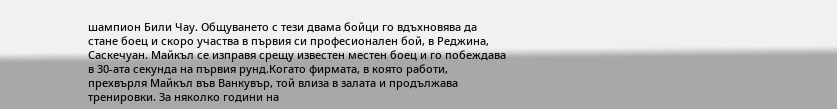шампион Били Чау. Общуването с тези двама бойци го вдъхновява да стане боец и скоро участва в първия си професионален бой, в Реджина, Саскечуан. Майкъл се изправя срещу известен местен боец и го побеждава в 30-ата секунда на първия рунд.Когато фирмата, в която работи, прехвърля Майкъл във Ванкувър, той влиза в залата и продължава тренировки. За няколко години на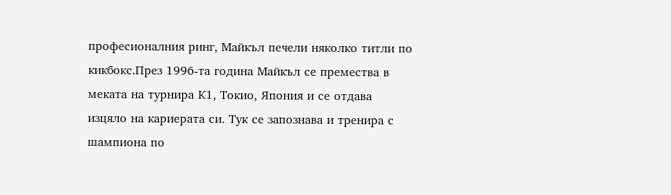професионалния ринг, Майкъл печели няколко титли по кикбокс.През 1996-та година Майкъл се премества в меката на турнира К1, Токио, Япония и се отдава изцяло на кариерата си. Тук се запознава и тренира с шампиона по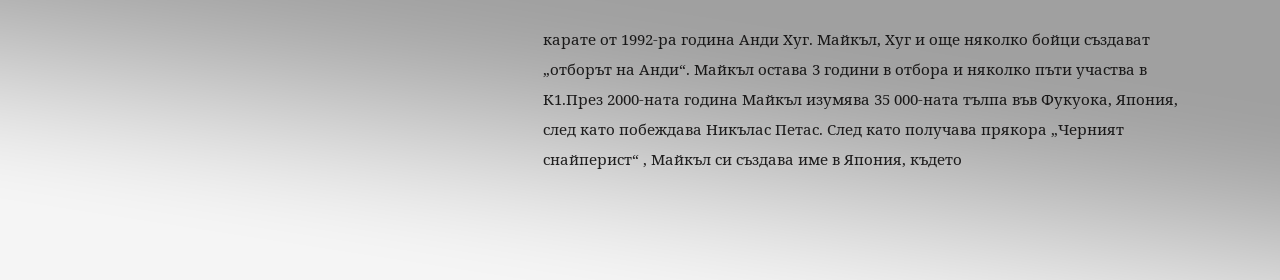карате от 1992-ра година Анди Хуг. Майкъл, Хуг и още няколко бойци създават „отборът на Анди“. Майкъл остава 3 години в отбора и няколко пъти участва в К1.През 2000-ната година Майкъл изумява 35 000-ната тълпа във Фукуока, Япония, след като побеждава Никълас Петас. След като получава прякора „Черният снайперист“ , Майкъл си създава име в Япония, където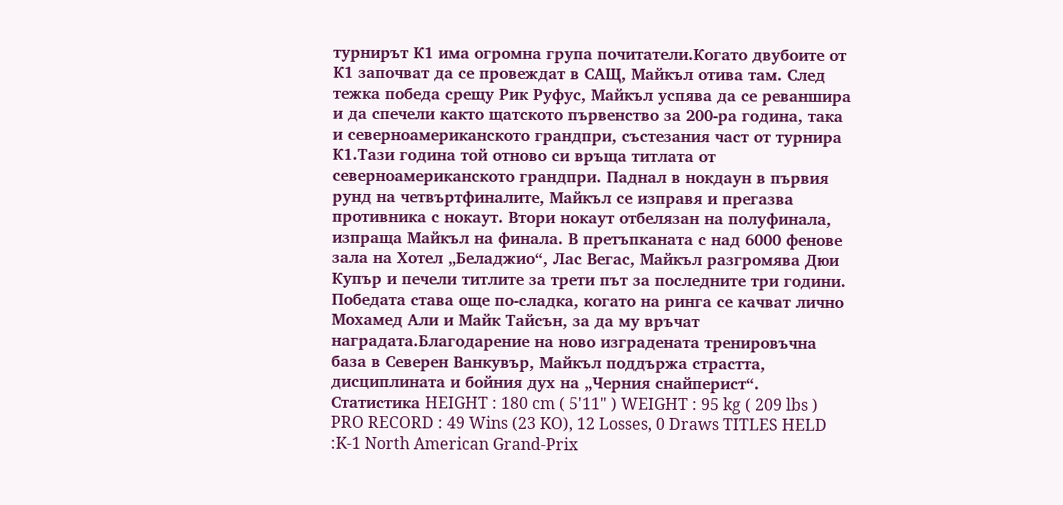турнирът К1 има огромна група почитатели.Когато двубоите от К1 започват да се провеждат в САЩ, Майкъл отива там. След тежка победа срещу Рик Руфус, Майкъл успява да се реваншира и да спечели както щатското първенство за 200-ра година, така и северноамериканското грандпри, състезания част от турнира К1.Тази година той отново си връща титлата от северноамериканското грандпри. Паднал в нокдаун в първия рунд на четвъртфиналите, Майкъл се изправя и прегазва противника с нокаут. Втори нокаут отбелязан на полуфинала, изпраща Майкъл на финала. В претъпканата с над 6000 фенове зала на Хотел „Беладжио“, Лас Вегас, Майкъл разгромява Дюи Купър и печели титлите за трети път за последните три години. Победата става още по-сладка, когато на ринга се качват лично Мохамед Али и Майк Тайсън, за да му връчат наградата.Благодарение на ново изградената тренировъчна база в Северен Ванкувър, Майкъл поддържа страстта, дисциплината и бойния дух на „Черния снайперист“.
Статистика HEIGHT : 180 cm ( 5'11" ) WEIGHT : 95 kg ( 209 lbs ) PRO RECORD : 49 Wins (23 KO), 12 Losses, 0 Draws TITLES HELD :K-1 North American Grand-Prix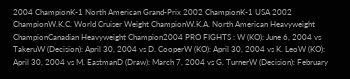2004 ChampionK-1 North American Grand-Prix 2002 ChampionK-1 USA 2002 ChampionW.K.C. World Cruiser Weight ChampionW.K.A. North American Heavyweight ChampionCanadian Heavyweight Champion2004 PRO FIGHTS : W (KO): June 6, 2004 vs TakeruW (Decision): April 30, 2004 vs D. CooperW (KO): April 30, 2004 vs K. LeoW (KO): April 30, 2004 vs M. EastmanD (Draw): March 7, 2004 vs G. TurnerW (Decision): February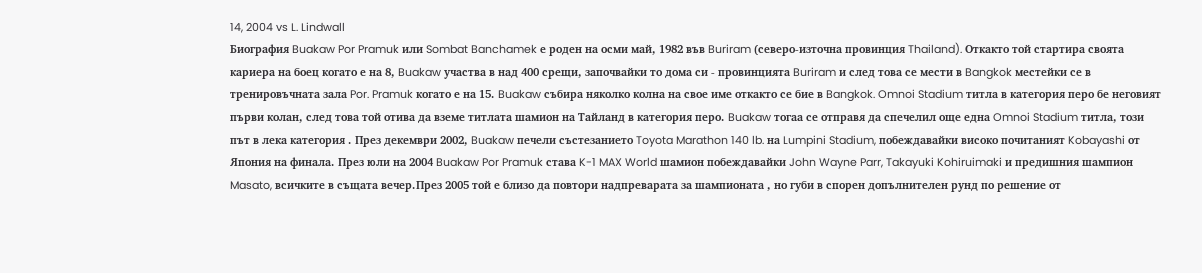14, 2004 vs L. Lindwall
Биография Buakaw Por Pramuk или Sombat Banchamek е роден на осми май, 1982 във Buriram (северо-източна провинция Thailand). Откакто той стартира своята кариера на боец когато е на 8, Buakaw участва в над 400 срещи, започвайки то дома си - провинцията Buriram и след това се мести в Bangkok местейки се в тренировъчната зала Por. Pramuk когато е на 15. Buakaw събира няколко колна на свое име откакто се бие в Bangkok. Omnoi Stadium титла в категория перо бе неговият първи колан, след това той отива да вземе титлата шамион на Тайланд в категория перо. Buakaw тогаа се отправя да спечелил още една Omnoi Stadium титла, този път в лека категория . През декември 2002, Buakaw печели състезанието Toyota Marathon 140 lb. на Lumpini Stadium, побеждавайки високо почитаният Kobayashi от Япония на финала. През юли на 2004 Buakaw Por Pramuk става K-1 MAX World шамион побеждавайки John Wayne Parr, Takayuki Kohiruimaki и предишния шампион Masato, всичките в същата вечер.През 2005 той е близо да повтори надпреварата за шампионата , но губи в спорен допълнителен рунд по решение от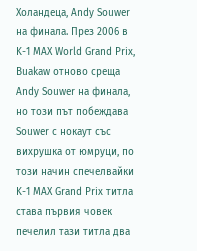Холандеца, Andy Souwer на финала. През 2006 в K-1 MAX World Grand Prix, Buakaw отново среща Andy Souwer на финала, но този път побеждава Souwer с нокаут със вихрушка от юмруци, по този начин спечелвайки K-1 MAX Grand Prix титла става първия човек печелил тази титла два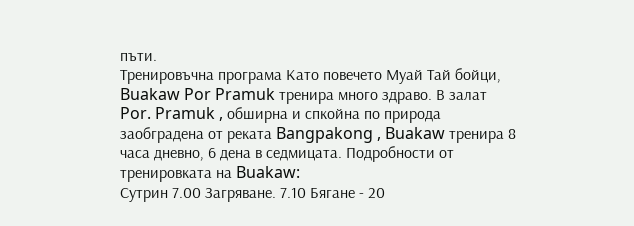пъти.
Тренировъчна програма Като повечето Муай Тай бойци, Buakaw Por Pramuk тренира много здраво. В залат Por. Pramuk , обширна и спкойна по природа заобградена от реката Bangpakong , Buakaw тренира 8 часа дневно, 6 дена в седмицата. Подробности от тренировката на Buakaw:
Сутрин 7.00 Загряване. 7.10 Бягане - 20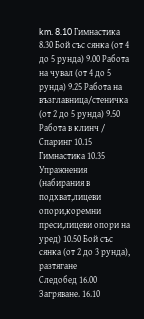km. 8.10 Гимнастика 8.30 Бой със сянка (от 4 до 5 рунда) 9.00 Работа на чувал (от 4 до 5 рунда) 9.25 Работа на възглавница/стеничка (от 2 до 5 рунда) 9.50 Работа в клинч / Спаринг 10.15 Гимнастика 10.35 Упражнения (набирания в подхват,лицеви опори,коремни преси,лицеви опори на уред) 10.50 Бой със сянка (от 2 до 3 рунда), разтягане
Следобед 16.00 Загряване. 16.10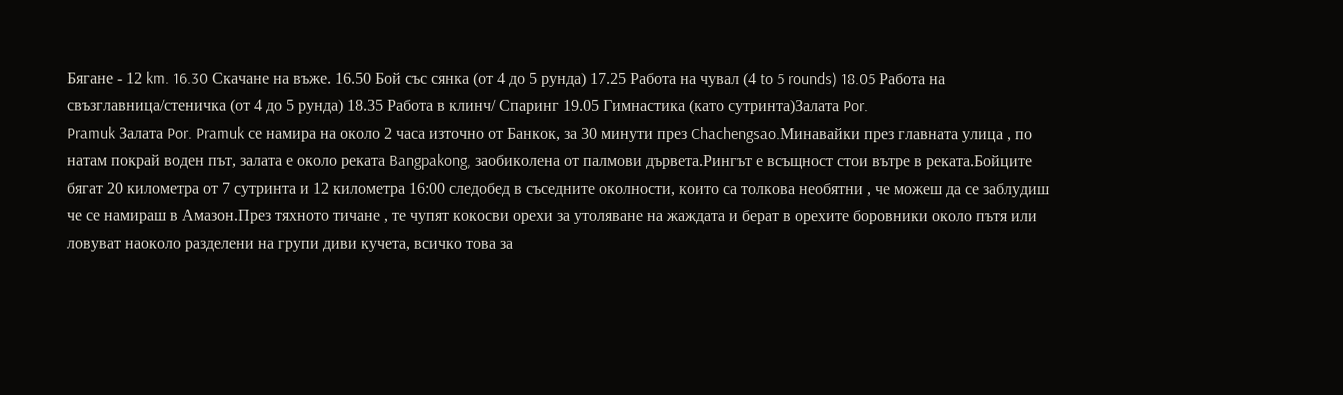Бягане - 12 km. 16.30 Скачане на въже. 16.50 Бой със сянка (от 4 до 5 рунда) 17.25 Работа на чувал (4 to 5 rounds) 18.05 Работа на свъзглавница/стеничка (от 4 до 5 рунда) 18.35 Работа в клинч/ Спаринг 19.05 Гимнастика (като сутринта)Залата Por.
Pramuk Залата Por. Pramuk се намира на около 2 часа източно от Банкок, за 30 минути през Chachengsao.Минавайки през главната улица , по натам покрай воден път, залата е около реката Bangpakong, заобиколена от палмови дървета.Рингът е всъщност стои вътре в реката.Бойците бягат 20 километра от 7 сутринта и 12 километра 16:00 следобед в съседните околности, които са толкова необятни , че можеш да се заблудиш че се намираш в Амазон.През тяхното тичане , те чупят кокосви орехи за утоляване на жаждата и берат в орехите боровники oколо пътя или ловуват наоколо разделени на групи диви кучета, всичко това за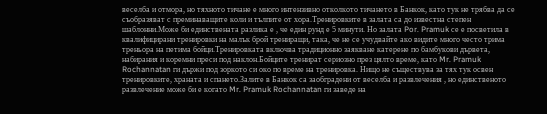веселба и отмора, но тяхното тичане е много интензивно oтколкото тичането в Банкок, като тук не трябва да се съобразяват с преминаващите коли и тълпите от хора.Тренировките в залата са до известна степен шаблонни.Може би единствената разлика е , че един рунд е 5 минути. Но залата Por. Pramuk се е посветила в квалифицирани тренировки на малък брой трениращи, така, че не се учудвайте ако видите много често трима треньора на петима бойци.Тренировката включва традиционно заякване катерене по бамбукови дървета, набирания и коремни преси под наклон.Бойците тренират сериозно през цялто време, като Mr. Pramuk Rochannatan ги държи под зоркото си око по време на тренировка. Нищо не съществува за тях тук освен тренировките, храната и спането.Залите в Банкок са заобградени от веселба и развлечения , но единственото развлечение може би е когато Mr. Pramuk Rochannatan ги заведе на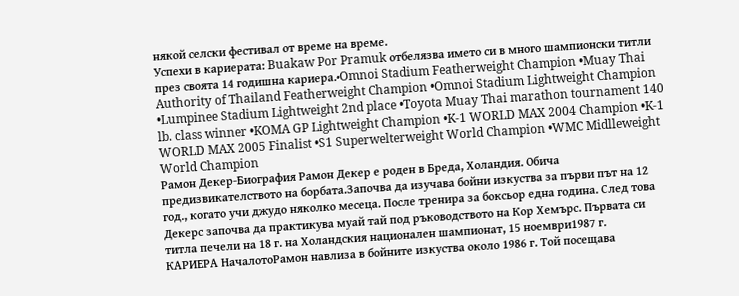някой селски фестивал от време на време.
Успехи в кариерата: Buakaw Por Pramuk отбелязва името си в много шампионски титли през своята 14 годишна кариера.•Omnoi Stadium Featherweight Champion •Muay Thai Authority of Thailand Featherweight Champion •Omnoi Stadium Lightweight Champion •Lumpinee Stadium Lightweight 2nd place •Toyota Muay Thai marathon tournament 140 lb. class winner •KOMA GP Lightweight Champion •K-1 WORLD MAX 2004 Champion •K-1 WORLD MAX 2005 Finalist •S1 Superwelterweight World Champion •WMC Midlleweight World Champion
Рамон Декер-Биография Рамон Декер е роден в Бреда, Холандия. Обича предизвикателството на борбата.Започва да изучава бойни изкуства за първи път на 12 год., когато учи джудо няколко месеца. После тренира за боксьор една година. След това Декерс започва да практикува муай тай под ръководството на Кор Хемърс. Първата си титла печели на 18 г. на Холандския национален шампионат, 15 ноември1987 г.
КАРИЕРА НачалотоРамон навлиза в бойните изкуства около 1986 г. Той посещава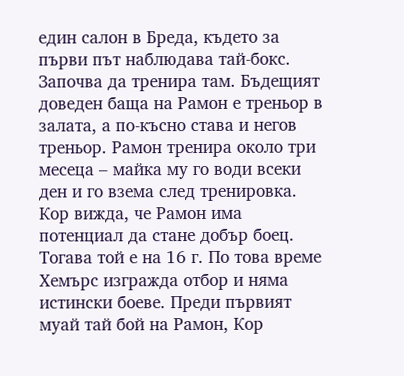един салон в Бреда, където за първи път наблюдава тай-бокс. Започва да тренира там. Бъдещият доведен баща на Рамон е треньор в залата, а по-късно става и негов треньор. Рамон тренира около три месеца – майка му го води всеки ден и го взема след тренировка. Кор вижда, че Рамон има потенциал да стане добър боец. Тогава той е на 16 г. По това време Хемърс изгражда отбор и няма истински боеве. Преди първият муай тай бой на Рамон, Кор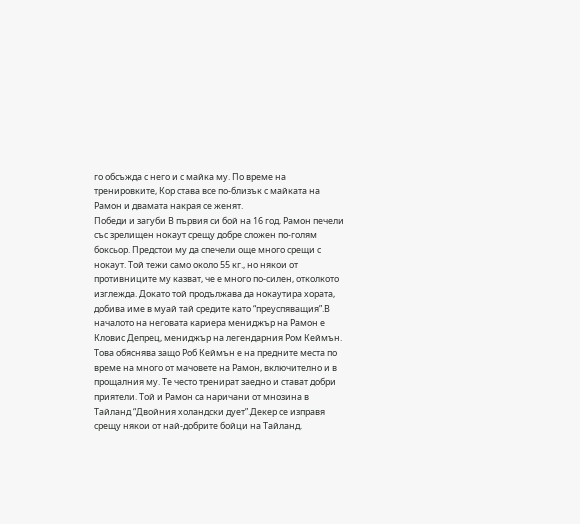го обсъжда с него и с майка му. По време на тренировките, Кор става все по-близък с майката на Рамон и двамата накрая се женят.
Победи и загуби В първия си бой на 16 год. Рамон печели със зрелищен нокаут срещу добре сложен по-голям боксьор. Предстои му да спечели още много срещи с нокаут. Той тежи само около 55 кг., но някои от противниците му казват, че е много по-силен, отколкото изглежда. Докато той продължава да нокаутира хората, добива име в муай тай средите като “преуспяващия”.В началото на неговата кариера мениджър на Рамон е Кловис Депрец, мениджър на легендарния Ром Кеймън. Това обяснява защо Роб Кеймън е на предните места по време на много от мачовете на Рамон, включително и в прощалния му. Те често тренират заедно и стават добри приятели. Той и Рамон са наричани от мнозина в Тайланд “Двойния холандски дует”.Декер се изправя срещу някои от най-добрите бойци на Тайланд.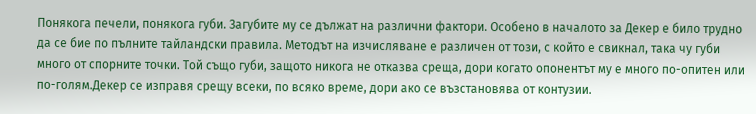Понякога печели, понякога губи. Загубите му се дължат на различни фактори. Особено в началото за Декер е било трудно да се бие по пълните тайландски правила. Методът на изчисляване е различен от този, с който е свикнал, така чу губи много от спорните точки. Той също губи, защото никога не отказва среща, дори когато опонентът му е много по-опитен или по-голям.Декер се изправя срещу всеки, по всяко време, дори ако се възстановява от контузии.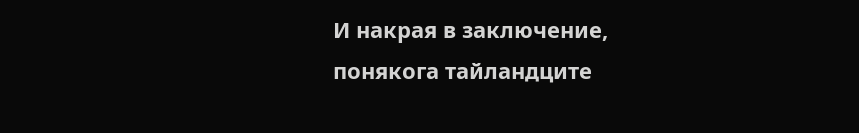И накрая в заключение, понякога тайландците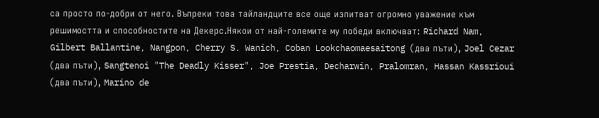са просто по-добри от него. Въпреки това тайландците все още изпитват огромно уважение към решимостта и способностите на Декерс.Някои от най-големите му победи включват: Richard Nam, Gilbert Ballantine, Nangpon, Cherry S. Wanich, Coban Lookchaomaesaitong (два пъти), Joel Cezar (два пъти), Sangtenoi "The Deadly Kisser", Joe Prestia, Decharwin, Pralomran, Hassan Kassrioui (два пъти), Marino de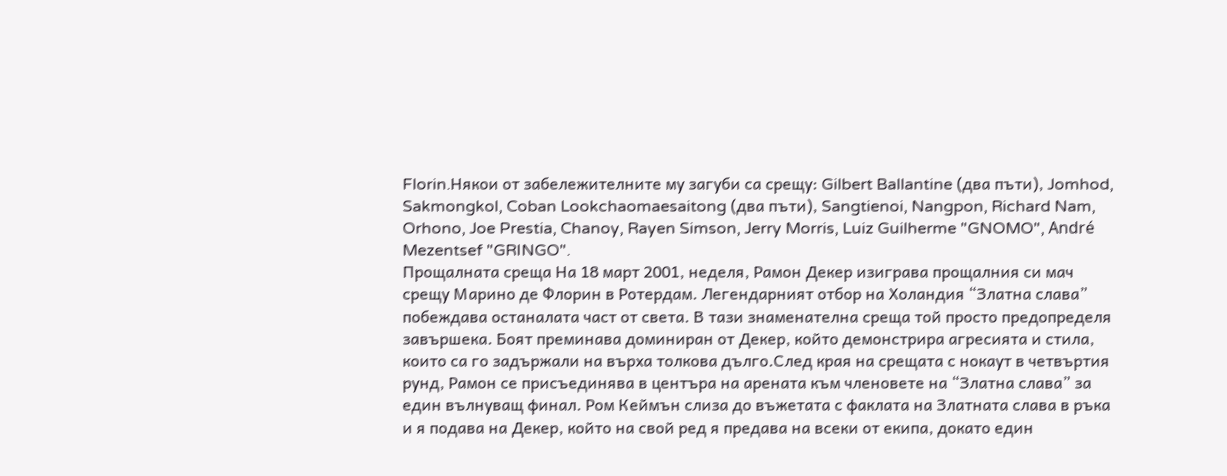Florin.Някои от забележителните му загуби са срещу: Gilbert Ballantine (два пъти), Jomhod, Sakmongkol, Coban Lookchaomaesaitong (два пъти), Sangtienoi, Nangpon, Richard Nam, Orhono, Joe Prestia, Chanoy, Rayen Simson, Jerry Morris, Luiz Guilherme "GNOMO", André Mezentsef "GRINGO".
Прощалната среща На 18 март 2001, неделя, Рамон Декер изиграва прощалния си мач срещу Марино де Флорин в Ротердам. Легендарният отбор на Холандия “Златна слава” побеждава останалата част от света. В тази знаменателна среща той просто предопределя завършека. Боят преминава доминиран от Декер, който демонстрира агресията и стила, които са го задържали на върха толкова дълго.След края на срещата с нокаут в четвъртия рунд, Рамон се присъединява в центъра на арената към членовете на “Златна слава” за един вълнуващ финал. Ром Кеймън слиза до въжетата с факлата на Златната слава в ръка и я подава на Декер, който на свой ред я предава на всеки от екипа, докато един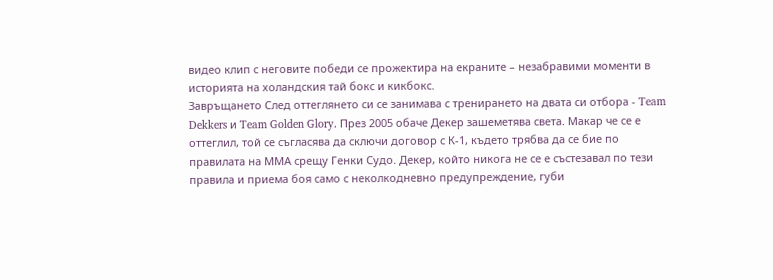видео клип с неговите победи се прожектира на екраните – незабравими моменти в историята на холандския тай бокс и кикбокс.
Завръщането След оттеглянето си се занимава с тренирането на двата си отбора - Team Dekkers и Team Golden Glory. През 2005 обаче Декер зашеметява света. Макар че се е оттеглил, той се съгласява да сключи договор с К-1, където трябва да се бие по правилата на ММА срещу Генки Судо. Декер, който никога не се е състезавал по тези правила и приема боя само с неколкодневно предупреждение, губи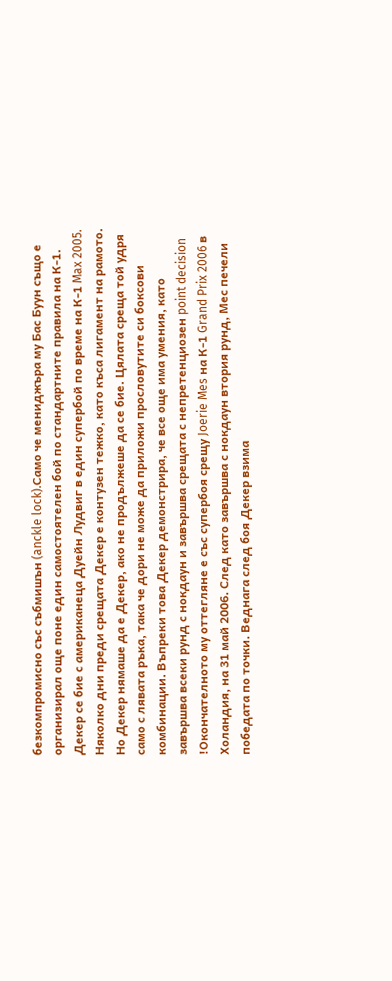безкомпромисно със събмишън (anckle lock).Само че мениджъра му Бас Буун също е организирал още поне един самостоятелен бой по стандартните правила на К-1. Декер се бие с американеца Дуейн Лудвиг в един супербой по време на К-1 Max 2005. Няколко дни преди срещата Декер е контузен тежко, като къса лигамент на рамото. Но Декер нямаше да е Декер, ако не продължеше да се бие. Цялата среща той удря само с лявата ръка, така че дори не може да приложи прословутите си боксови комбинации. Въпреки това Декер демонстрира, че все още има умения, като завършва всеки рунд с нокдаун и завършва срещата с непретенциозен point decision !Окончателното му оттегляне е със супербоя срещу Joerie Mes на К-1 Grand Prix 2006 в Холандия, на 31 май 2006. След като завършва с нокдаун втория рунд, Мес печели победата по точки. Веднага след боя Декер взима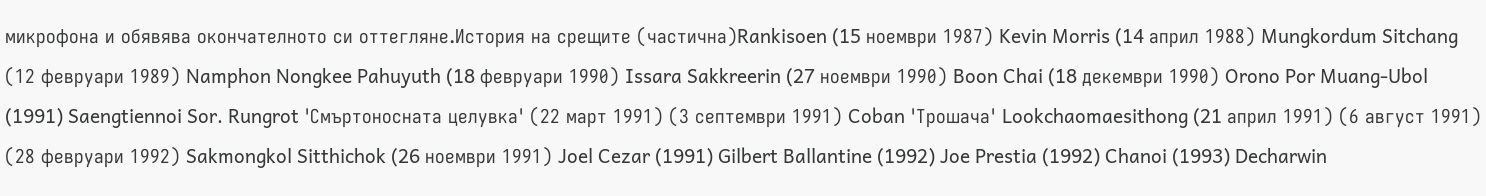микрофона и обявява окончателното си оттегляне.История на срещите (частична)Rankisoen (15 ноември 1987) Kevin Morris (14 април 1988) Mungkordum Sitchang (12 февруари 1989) Namphon Nongkee Pahuyuth (18 февруари 1990) Issara Sakkreerin (27 ноември 1990) Boon Chai (18 декември 1990) Orono Por Muang-Ubol (1991) Saengtiennoi Sor. Rungrot 'Смъртоносната целувка' (22 март 1991) (3 септември 1991) Coban 'Трошача' Lookchaomaesithong (21 април 1991) (6 август 1991) (28 февруари 1992) Sakmongkol Sitthichok (26 ноември 1991) Joel Cezar (1991) Gilbert Ballantine (1992) Joe Prestia (1992) Chanoi (1993) Decharwin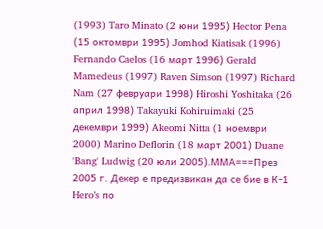(1993) Taro Minato (2 юни 1995) Hector Pena (15 октомври 1995) Jomhod Kiatisak (1996) Fernando Caelos (16 март 1996) Gerald Mamedeus (1997) Raven Simson (1997) Richard Nam (27 февруари 1998) Hiroshi Yoshitaka (26 април 1998) Takayuki Kohiruimaki (25 декември 1999) Akeomi Nitta (1 ноември 2000) Marino Deflorin (18 март 2001) Duane 'Bang' Ludwig (20 юли 2005).ММА===През 2005 г. Декер е предизвикан да се бие в К-1 Hero’s по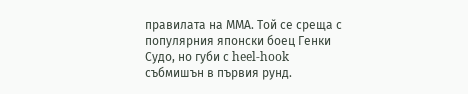правилата на ММА. Той се среща с популярния японски боец Генки Судо, но губи с heel-hook събмишън в първия рунд.